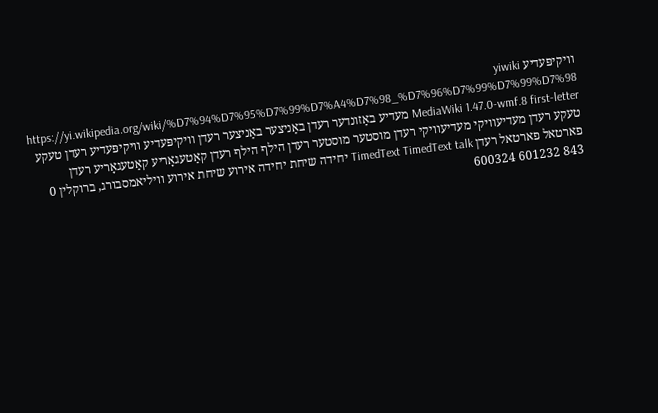װיקיפּעדיע yiwiki https://yi.wikipedia.org/wiki/%D7%94%D7%95%D7%99%D7%A4%D7%98_%D7%96%D7%99%D7%99%D7%98 MediaWiki 1.47.0-wmf.8 first-letter מעדיע באַזונדער רעדן באַניצער באַניצער רעדן װיקיפּעדיע װיקיפּעדיע רעדן טעקע טעקע רעדן מעדיעװיקי מעדיעװיקי רעדן מוסטער מוסטער רעדן הילף הילף רעדן קאַטעגאָריע קאַטעגאָריע רעדן פארטאל פארטאל רעדן TimedText TimedText talk יחידה שיחת יחידה אירוע שיחת אירוע וויליאמסבורג, ברוקלין 0 843 601232 600324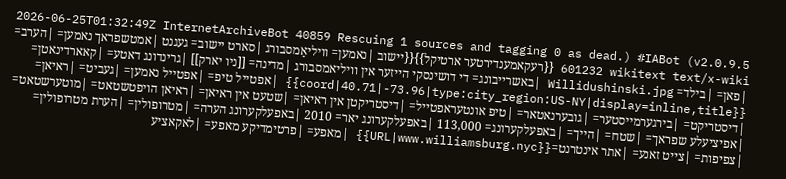2026-06-25T01:32:49Z InternetArchiveBot 40859 Rescuing 1 sources and tagging 0 as dead.) #IABot (v2.0.9.5 601232 wikitext text/x-wiki {{רעקאמענדירטער ארטיקל}}{{יישוב |נאמען= וויליאַמסבורג |סארט יישוב= געגנט |אמטשפראך נאמען= |הערב= |פאן= |בילד= Willidushinski.jpg |באשרייבונג= די דושינסקי הייזער אין וויליאמסבורג |מדינה= [[ניו יארק]] |גרינדונג דאטע= |קאארדינאטן= {{coord|40.71|-73.96|type:city_region:US-NY|display=inline,title}} |אפטייל טיפ= |אפטייל נאמען= |געביט= |ראיאן= |דיסטריקט= |בירגערמייסטער= |גובערנאטאר= |טיפ אונטעראפטייל= |דיסטריקטן אין ראיאן= |שטעט אין ראיאן= |ראיאן הויפטשטאט= |מוטערשטאט= |אפיציעלע שפראך= |שטח= |הייך= |באפעלקערונג= 113,000 |באפעלקערונג יאר= 2010 |באפעלקערונג הערה= |מטרופולין= |הערת מטרופולין= |צפיפות= |צייט זאנע= |אתר אינטרנט={{URL|www.williamsburg.nyc}} |מאפע= |פרטימדיקע מאפע= |לאקאציע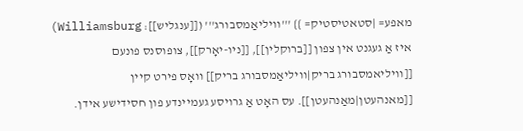מאפע= |סטאטיסטיק= }} '''וויליאַמסבורג''' ([[ענגליש]]: Williamsburg) איז אַ געגנט אין צפון [[ברוקלין]], [[ניו-יאָרק]], צופוסנס פונעם [[וויליאמסבורג בריק|וויליאַמסבורג בריק]] וואָס פירט קיין [[מאנהעטן|מאַנהעטן]]. עס האָט אַ גרויסע געמיינדע פון חסידישע אידן.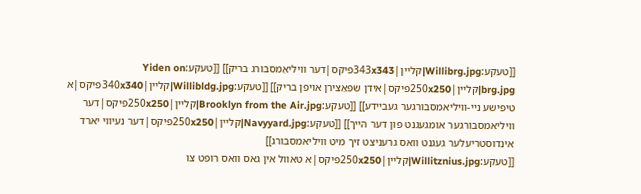[[טעקע:Willibrg.jpg|קליין|343x343פיקס|דער וויליאַמסבורג בריק]] [[טעקע:Yiden on brg.jpg|קליין|250x250פיקס|אידן שפּאַצירן אויפן בריק]] [[טעקע:Willibldg.jpg|קליין|340x340פיקס|א טיפישע ניי-וויליאמסבורגער געביידע]] [[טעקע:Brooklyn from the Air.jpg|קליין|250x250פיקס|דער וויליאמסבורגער אומגעגנט פון דער הייך]] [[טעקע:Navyyard.jpg|קליין|250x250פיקס|דער נעיווי יארד אינדוסטריעלער געגנט וואס גרעניצט זיך מיט וויליאמסבורג]] [[טעקע:Willitznius.jpg|קליין|250x250פיקס|א טאוול אין גאס וואס רופט צו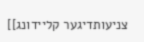צניעותדיגער קליידונג]]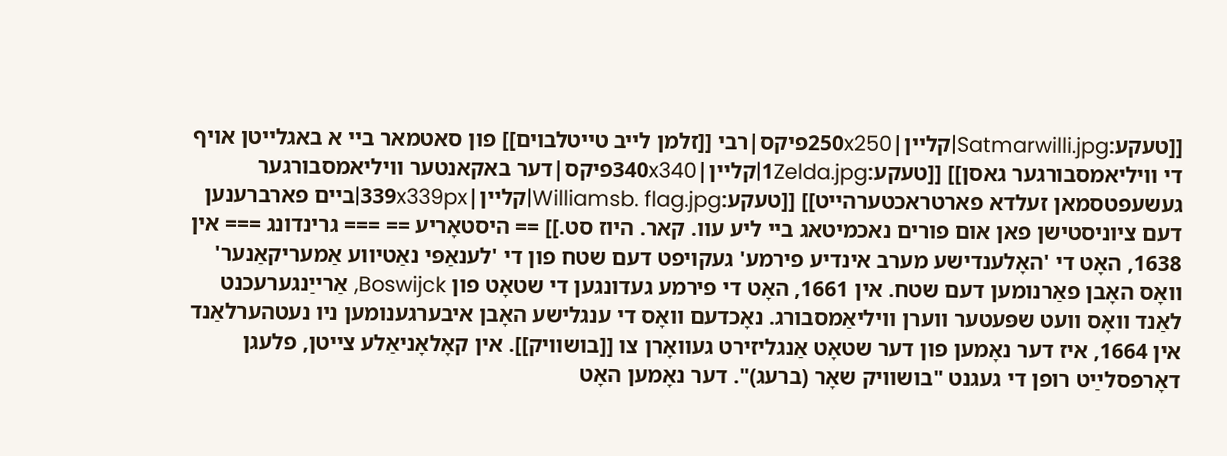[[טעקע:Satmarwilli.jpg|קליין|250x250פיקס|רבי [[זלמן לייב טייטלבוים]] פון סאטמאר ביי א באגלייטן אויף די וויליאמסבורגער גאסן]] [[טעקע:1Zelda.jpg|קליין|340x340פיקס|דער באקאנטער וויליאמסבורגער געשעפטסמאן זעלדא פארטראכטערהייט]] [[טעקע:Williamsb. flag.jpg|קליין|339x339px|ביים פארברענען דעם ציוניסטישן פאן אום פורים נאכמיטאג ביי ליע עוו. קאר. היוז סט.]] == היסטאָריע == === גרינדונג === אין 1638, האָט די 'האָלענדישע מערב אינדיע פירמע' געקויפט דעם שטח פון די 'לענאַפּי נאַטיווע אַמעריקאַנער' וואָס האָבן פאַרנומען דעם שטח. אין 1661, האָט די פירמע געדונגען די שטאָט פון Boswijck, אַרייַנגערעכנט לאַנד וואָס וועט שפּעטער ווערן וויליאַמסבורג. נאָכדעם וואָס די ענגלישע האָבן איבערגענומען ניו נעטהערלאַנד אין 1664, איז דער נאָמען פון דער שטאָט אַנגליזירט געוואָרן צו [[בושוויק]]. אין קאָלאָניאַלע צייטן, פלעגן דאָרפסלײַט רופן די געגנט "בושוויק שאָר (ברעג)". דער נאָמען האָט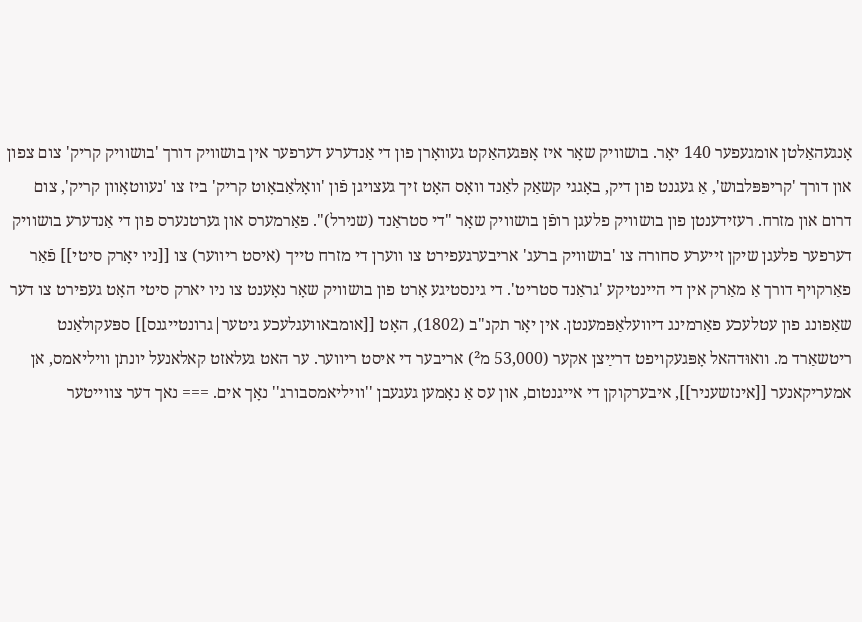אָנגעהאַלטן אומגעפער 140 יאָר. בושוויק שאָר איז אָפּגעהאַקט געוואָרן פון די אַנדערע דערפער אין בושוויק דורך 'בושוויק קריק' צום צפון און דורך 'קריפּפּלבוש', אַ געגנט פון דיק, באָגגי קשאַק לאַנד וואָס האָט זיך געצויגן פֿון 'וואָלאַבאָוט קריק' ביז צו 'נעווטאָוון קריק', צום דרום און מזרח. רעזידענטן פון בושוויק פלעגן רופֿן בושוויק שאָר "די סטראַנד (שנירל)". פאַרמערס און גערטנערס פון די אַנדערע בושוויק דערפער פלעגן שיקן זייערע סחורה צו 'בושוויק ברעג' אריבערגעפירט צו ווערן די מזרח טייך (איסט ריווער) צו [[ניו יאָרק סיטי]] פֿאַר פאַרקויף דורך אַ מאַרק אין די היינטיקע 'גראַנד סטריט'. די גינסטיגע אָרט פון בושוויק שאָר נאָענט צו ניו יארק סיטי האָט געפירט צו דער שאַפונג פון עטלעכע פאַרמינג דיוועלאַפּמענטן. אין יאָר תקנ"ב (1802), האָט [[אומבאוועגלעכע גיטער|גרונטייגנס]] ספּעקולאַנט ריטשאַרד מ. װאוּדהאל אָפּגעקױפט דרײַצן אקער (53,000 מ²) אריבער די איסט ריווער. ער האט געלאזט קאלאנעל יונתן וויליאמס, אן אמעריקאנער [[אינזשעניר]], איבערקוקן די אייגנטום, און עס אַ נאָמען געגעבן ''וויליאמסבורג'' נאָך אים. === נאך דער צווייטער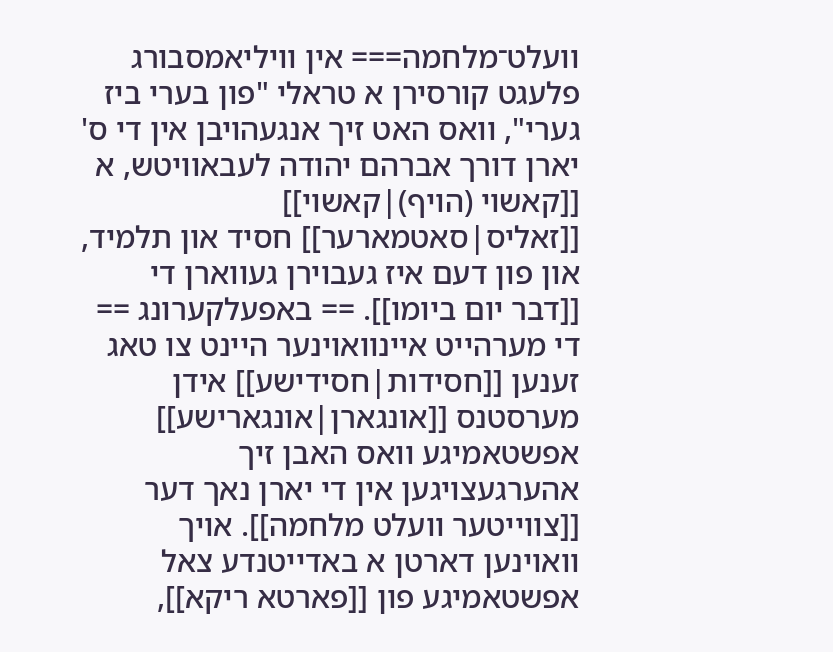וועלט־מלחמה=== אין וויליאמסבורג פלעגט קורסירן א טראלי "פון בערי ביז גערי", וואס האט זיך אנגעהויבן אין די ס' יארן דורך אברהם יהודה לעבאוויטש, א [[קאשוי (הויף)|קאשוי]] [[זאליס|סאטמארער]] חסיד און תלמיד, און פון דעם איז געבוירן געווארן די [[דבר יום ביומו]]. == באפעלקערונג == די מערהייט איינוואוינער היינט צו טאג זענען [[חסידות|חסידישע]] אידן מערסטנס [[אונגארן|אונגארישע]] אפשטאמיגע וואס האבן זיך אהערגעצויגען אין די יארן נאך דער [[צווייטער וועלט מלחמה]]. אויך וואוינען דארטן א באדייטנדע צאל אפשטאמיגע פון [[פארטא ריקא]],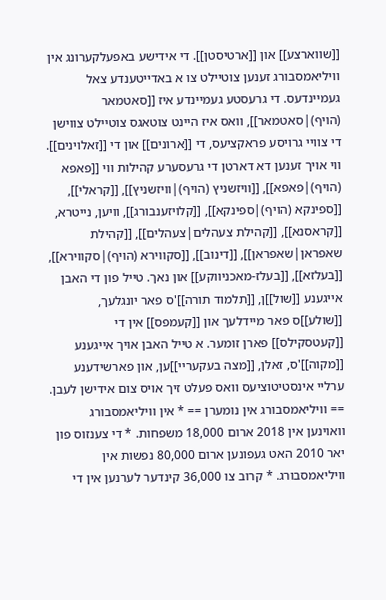[[שווארצע]] און [[ארטיסטן]]. די אידישע באפעלקערונג אין וויליאמסבורג זענען צוטיילט צו א באדייטענדע צאל געמיינדעס. די גרעסטע געמיינדע איז [[סאטמאר (הויף)|סאטמאר]], וואס איז היינט צוטאגס צוטיילט צווישן די צוויי גרויסע פראקציעס, די [[ארונים]] און די [[זאלוינים]]. ווי אויך זענען דא דארטן די גרעסערע קהילות ווי [[פאפא (הויף)|פאפא]], [[וויזשניץ (הויף)|וויזשניץ]], [[קראלי]], [[ספינקא (הויף)|ספינקא]], [[קלויזענבורג]], וויען, נייטרא, [[קראסנא]], [[קהילת צעהלים|צעהלים]], [[קהילת שאפראן|שאפראן]], [[דינוב]], [[סקווירא (הויף)|סקווירא]], [[בעלזא]], [[בעלז-מאכניווקע]] און נאך. טייל פון די האבן אייגענע [[שול]]ן, [[תלמוד תורה]]'ס פאר יונגלעך, [[שולע]]ס פאר מיידלעך און [[קעמפס]] אין די [[קעטסקילס]] פארן זומער. א טייל האבן אויך אייגענע [[מקוה]]'ס, זאלן, [[מצה בעקעריי]]ען, און פארשידענע ערליי אינסטיטוציעס וואס פעלט זיך אויס צום אידישן לעבן. == וויליאמסבורג אין נומערן == * אין וויליאמסבורג וואוינען אין 2018 ארום 18,000 משפחות. * די צענזוס פון יאר 2010 האט געפונען ארום 80,000 נפשות אין וויליאמסבורג. * קרוב צו 36,000 קינדער לערנען אין די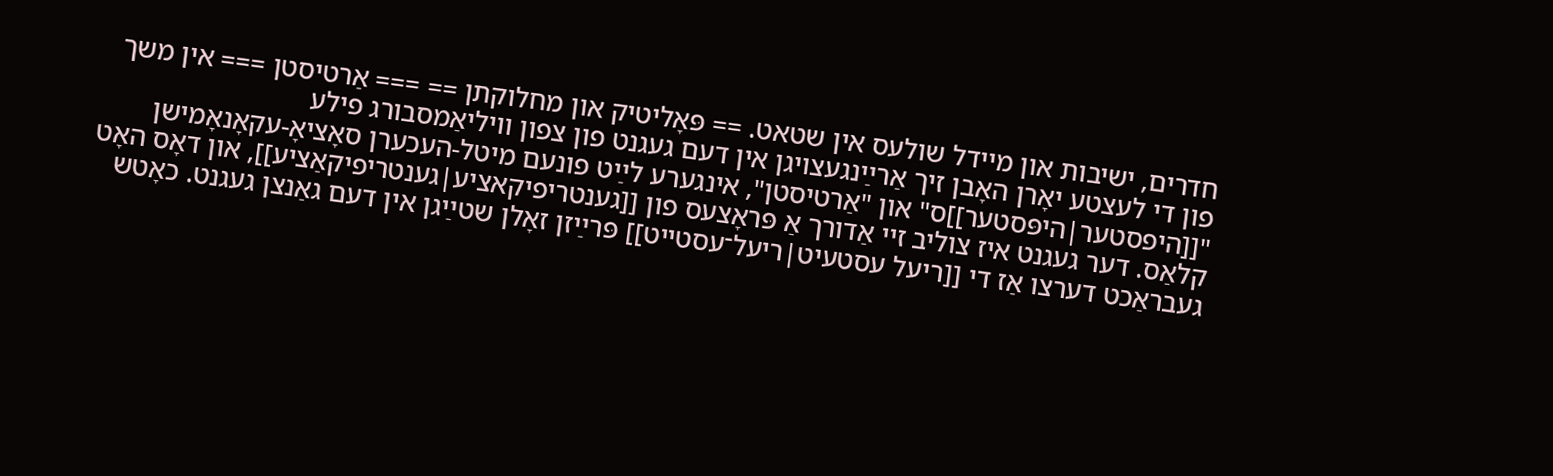חדרים, ישיבות און מיידל שולעס אין שטאט. == פּאָליטיק און מחלוקתן == === אַרטיסטן === אין משך פון די לעצטע יאָרן האָבן זיך אַרײַנגעצויגן אין דעם געגנט פון צפון וויליאַמסבורג פילע "[[היפסטער|היפּסטער]]ס" און "אַרטיסטן", אינגערע לײַט פונעם מיטל-העכערן סאָציאָ-עקאָנאָמישן קלאַס. דער געגנט איז צוליב זיי אַדורך אַ פּראָצעס פון [[גענטריפיקאציע|גענטריפיקאַציע]], און דאָס האָט געבראַכט דערצו אַז די [[ריעל עסטעיט|ריעל־עסטייט]] פּרײַזן זאָלן שטײַגן אין דעם גאַנצן געגנט. כאָטש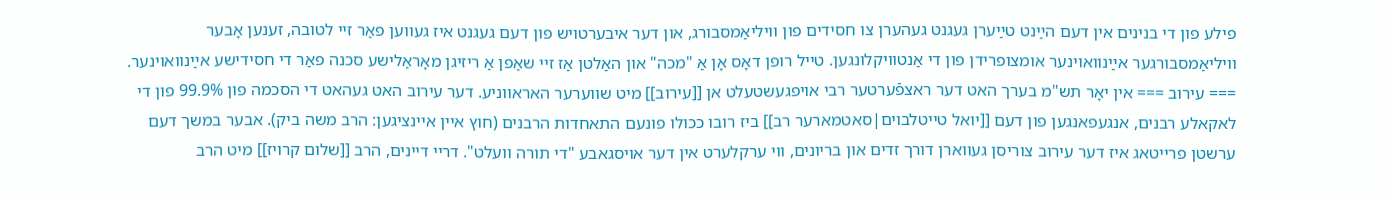פילע פון די בנינים אין דעם הײַנט טײַערן געגנט געהערן צו חסידים פון וויליאַמסבורג, און דער איבערטויש פון דעם געגנט איז געווען פאַר זיי לטובה, זענען אָבער וויליאַמסבורגער אײַנוואוינער אומצופרידן פון די אַנטוויקלונגען. טייל רופן דאָס אָן אַ "מכה" און האַלטן אַז זיי שאַפן אַ ריזיגן מאָראַלישע סכנה פאַר די חסידישע אײַנוואוינער. === עירוב === אין יאָר תש"מ בערך האט דער ראצפֿערטער רבי אויפגעשטעלט אן [[עירוב]] מיט שווערער האראווניע. דער עירוב האט געהאט די הסכמה פון 99.9% פון די לאקאלע רבנים, אנגעפאנגען פון דעם [[יואל טייטלבוים|סאטמארער רב]] ביז רובו ככולו פונעם התאחדות הרבנים (חוץ איין איינציגען: הרב משה ביק). אבער במשך דעם ערשטן פרייטאג איז דער עירוב צוריסן געווארן דורך זדים און בריונים, ווי ערקלערט אין דער אויסגאבע "די תורה וועלט". דריי דיינים, הרב [[שלום קרויז]] מיט הרב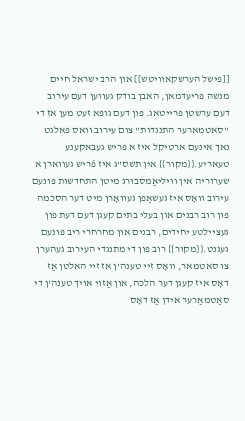[[פישל הערשקאוויטש]] און הרב ישראל חיים מנשה פריעדמאן, האבן בודק געווען דעם עירוב דעם ערשטן פרייטאג. פון דעם גופא זעט מען אז די "סאטמארער התנגדות" צום עירוב וואס פאלגט נאך אינעם ארטיקל איז א פריש געבאקענע טעאריע.{{מקור}} אין תשס"ג איז פֿריש געווארן א שערוריה אין וויליאַמסבורג מיטן התחדשות פונעם עירוב וואָס איז געשאַפן געוואָרן מיט דער הסכמה פון רוב רבנים און בעלי בתים קעגן דעם דעת פון געציילטע יחידים, רבנים און מחרחרי ריב פונעם געגנט.{{מקור}} רוב פון די מתנגדי העירוב געהערן צו סאטמאר, וואָס זיי טענה'ן אז זיי האלטן אַז דאָס איז קעגן דער הלכה, און אַזוי אויך טענה'ן די סאַטמאַרער אידן אַז דאָס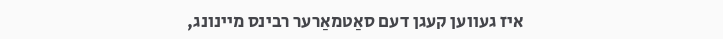איז געווען קעגן דעם סאַטמאַרער רבינס מיינונג,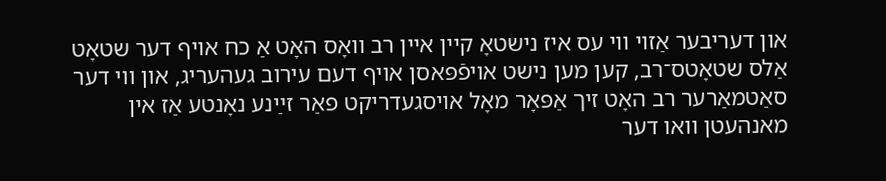און דעריבער אַזוי ווי עס איז נישטאָ קיין איין רב וואָס האָט אַ כח אויף דער שטאָט אַלס שטאָטס־רב, קען מען נישט אויפֿפּאסן אויף דעם עירוב געהעריג, און ווי דער סאַטמאַרער רב האָט זיך אַפּאָר מאָל אויסגעדריקט פאַר זײַנע נאָנטע אַז אין מאנהעטן וואו דער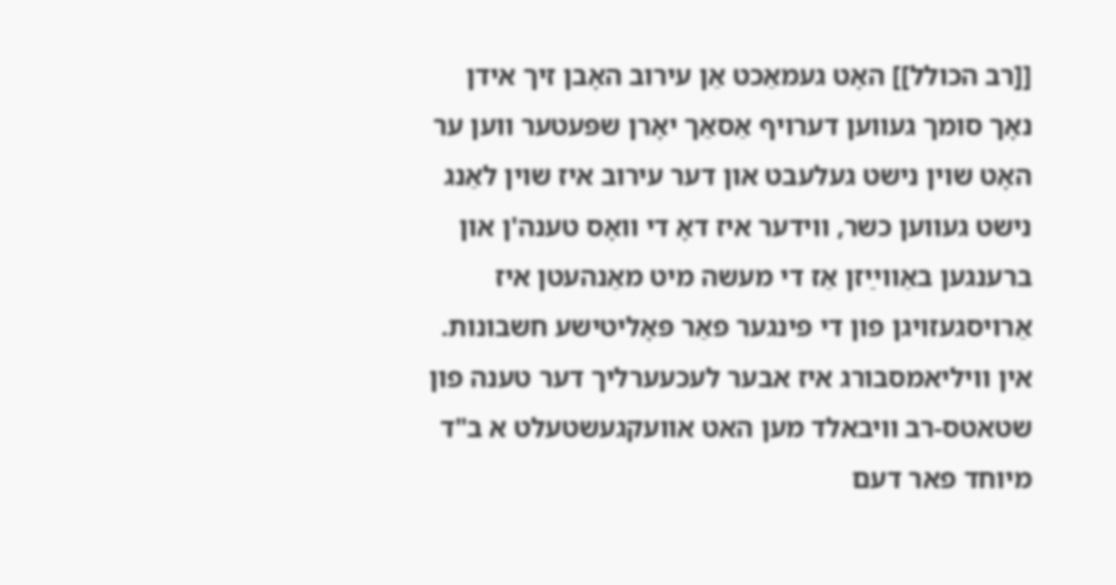[[רב הכולל]] האָט געמאַכט אַן עירוב האָבן זיך אידן נאָך סומך געווען דערויף אַסאַך יאָרן שפּעטער ווען ער האָט שוין נישט געלעבט און דער עירוב איז שוין לאַנג נישט געווען כשר, ווידער איז דאָ די וואָס טענה'ן און ברענגען באַווײַזן אַז די מעשה מיט מאַנהעטן איז אַרויסגעזויגן פון די פינגער פאַר פּאָליטישע חשבונות. אין וויליאמסבורג איז אבער לעכעערליך דער טענה פון שטאטס-רב וויבאלד מען האט אוועקגעשטעלט א ב"ד מיוחד פאר דעם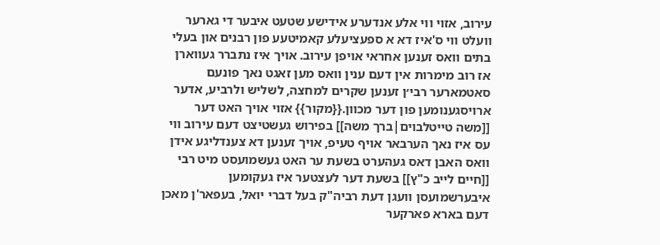עירוב, אזוי ווי אלע אנדערע אידישע שטעט איבער די גארער וועלט ווי ס'איז דא א ספעציעלע קאמיטעע פון רבנים און בעלי בתים וואס זענען אחראי אויפן עירוב. אויך איז נתברר געווארן אז רוב מימרות אין דעם ענין וואס מען זאגט נאך פונעם סאטמארער רבי׳ן זענען שקרים למחצה, לשליש ולרביע, אדער ארויסגענומען פון דער מכוון.{{מקור}} אזוי אויך האט דער [[משה טייטלבוים|ברך משה]] בפירוש געשטיצט דעם עירוב ווי עס איז נאך הערבאר אויף טעיפ, אויך זענען דא צענדליגע אידן וואס האבן דאס געהערט בשעת ער האט געשמועסט מיט רבי [[חיים לייב כ"ץ]] בשעת דער לעצטער איז געקומען איבערשמועסן וועגן דעת רביה"ק בעל דברי יואל, בעפאר'ן מאכן דעם בארא פארקער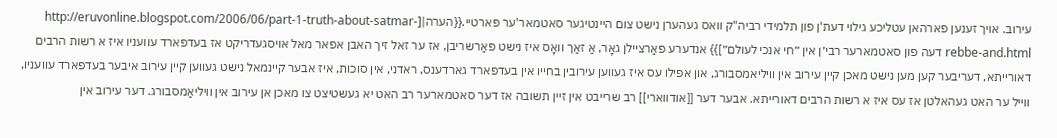עירוב. אויך זענען פארהאן עטליכע גילוי דעת'ן פון תלמידי רביה"ק וואס געהערן נישט צום היינטיגער סאטמאר'ער פארטיי.{{הערה|[http://eruvonline.blogspot.com/2006/06/part-1-truth-about-satmar-rebbe-and.html דעה פון סאטמארער רבי׳ן אין ״חי אנכי לעולם״]}} אנדערע פאַרציילן גאָר, אַ זאַך וואָס איז נישט פאַרשריבן, אז ער זאל זיך האבן אפאר מאל אויסגעדריקט אז בעדפארד עוועניו איז א רשות הרבים דאורייתא, דעריבער קען מען נישט מאכן קיין עירוב אין וויליאמסבורג, און אפילו עס איז געווען עירובין בחייו אין בעדפארד גארדענס, ראדני, אין סוכות, איז אבער קיינמאל נישט געווען קיין עירוב איבער בעדפארד עוועניו, ווייל ער האט געהאלטן אז עס איז א רשות הרבים דאורייתא. אבער דער [[אודווארי]] רב שרייבט אין זיין תשובה אז דער סאטמארער רב האט יא געשטיצט צו מאכן אן עירוב אין וויליאַמסבורג. דער עירוב אין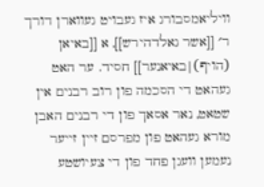וויליאמסבורג איז געבויט געווארן דורך ר׳ [[אשר גאלדהירש]], א [[באיאן (הויף)|באיאנער]] חסיד. ער האט געהאט די הסכמה פון רוב רבנים אין שטאט, נאר אסאך פון די רבנים האבן מורא געהאט פון מפרסם זיין זייער נעמען וועגן פחד פון די צעיושטע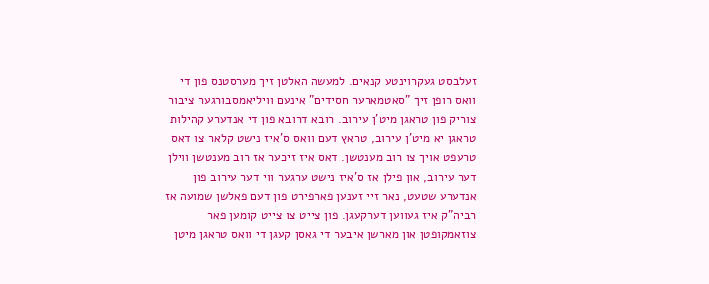זעלבסט געקרוינטע קנאים. למעשה האלטן זיך מערסטנס פון די וואס רופן זיך "סאטמארער חסידים" אינעם וויליאמסבורגער ציבור צוריק פון טראגן מיט'ן עירוב. רובא דרובא פון די אנדערע קהילות טראגן יא מיט'ן עירוב, טראץ דעם וואס ס'איז נישט קלאר צו דאס טרעפט אויך צו רוב מענטשן. דאס איז זיכער אז רוב מענטשן ווילן דער עירוב, און פילן אז ס'איז נישט ערגער ווי דער עירוב פון אנדערע שטעט, נאר זיי זענען פארפירט פון דעם פאלשן שמועה אז רביה"ק איז געווען דערקעגן. פון צייט צו צייט קומען פאר צוזאמקופטן און מארשן איבער די גאסן קעגן די וואס טראגן מיטן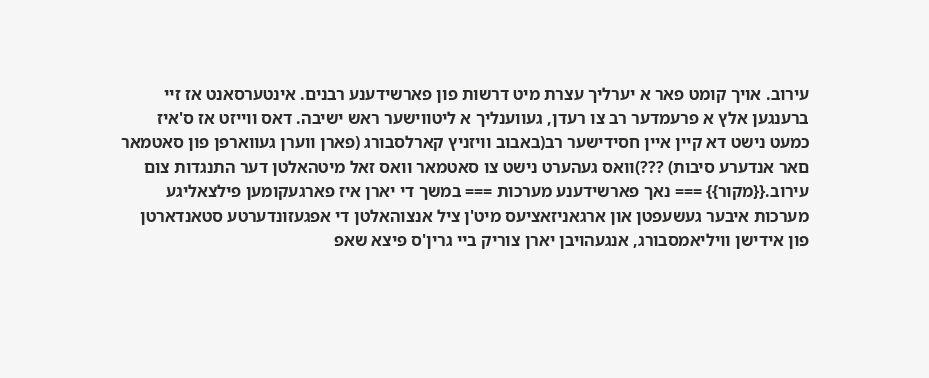עירוב. אויך קומט פאר א יערליך עצרת מיט דרשות פון פארשידענע רבנים. אינטערסאנט אז זיי ברענגען אלץ א פרעמדער רב צו רעדן, געווענליך א ליטווישער ראש ישיבה. דאס ווייזט אז ס'איז כמעט נישט דא קיין איין חסידישער רב(באבוב וויזניץ קארלסבורג (פארן ווערן געווארפן פון סאטמאר םאר אנדערע סיבות) ???)וואס געהערט נישט צו סאטמאר וואס זאל מיטהאלטן דער התנגדות צום עירוב.{{מקור}} === נאך פארשידענע מערכות === במשך די יארן איז פארגעקומען פילצאליגע מערכות איבער געשעפטן און ארגאניזאציעס מיט'ן ציל אנצוהאלטן די אפגעזונדערטע סטאנדארטן פון אידישן וויליאמסבורג, אנגעהויבן יארן צוריק ביי גרין'ס פיצא שאפ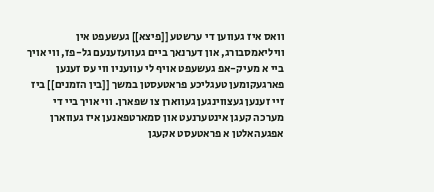וואס איז געווען די ערשטע [[פיצא]] געשעפט אין וויליאמסבורג, און דערנאך ביים געוועזענעם גל-פז, ווי אויך ביי א מעיק-אפ געשעפט אויף לי עוועניו ווי עס זענען פארגעקומען טעגליכע פראטעסטן במשך [[בין הזמנים]] ביז זיי זענען געצווינגען געווארן צו שפארן. ווי אויך ביי די מערכה קעגן אינטערנעט און סמארטפאנען איז געווארן אפגעהאלטן א פראטעסט אקעגן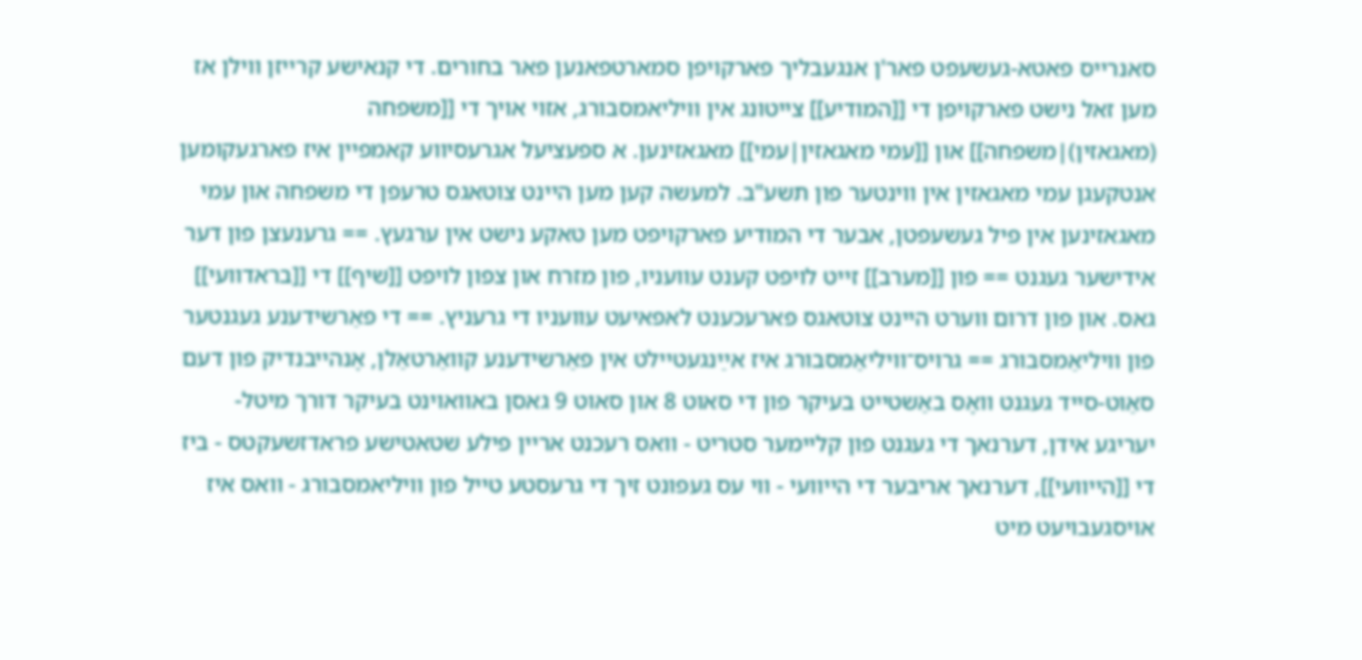סאנרייס פאטא-געשעפט פאר'ן אנגעבליך פארקויפן סמארטפאנען פאר בחורים. די קנאישע קרייזן ווילן אז מען זאל נישט פארקויפן די [[המודיע]] צייטונג אין וויליאמסבורג, אזוי אויך די [[משפחה (מאגאזין)|משפחה]] און [[עמי מאגאזין|עמי]] מאגאזינען. א ספעציעל אגרעסיווע קאמפיין איז פארגעקומען אנטקעגן עמי מאגאזין אין ווינטער פון תשע"ב. למעשה קען מען היינט צוטאגס טרעפן די משפחה און עמי מאגאזינען אין פיל געשעפטן, אבער די המודיע פארקויפט מען טאקע נישט אין ערגעץ. == גרענעצן פון דער אידישער געגנט == פון [[מערב]] זייט לויפט קענט עוועניו, פון מזרח און צפון לויפט [[שיף]] די [[בראדוועי]] גאס. און פון דרום ווערט היינט צוטאגס פארעכענט לאפאיעט עוועניו די גרעניץ. == די פאַרשידענע געגנטער פון וויליאַמסבורג == גרויס־וויליאַמסבורג איז אײַנגעטיילט אין פאַרשידענע קוואַרטאַלן, אָנהייבנדיק פון דעם סאַוט-סייד געגנט וואָס באַשטייט בעיקר פון די סאוט 8 און סאוט 9 גאסן באוואוינט בעיקר דורך מיטל-יעריגע אידן, דערנאך די געגנט פון קליימער סטריט - וואס רעכנט אריין פילע שטאטישע פראדזשעקטס - ביז די [[הייוועי]], דערנאך אריבער די הייוועי - ווי עס געפונט זיך די גרעסטע טייל פון וויליאמסבורג - וואס איז אויסגעבויעט מיט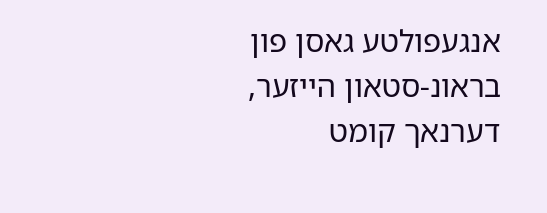אנגעפולטע גאסן פון בראונ-סטאון הייזער, דערנאך קומט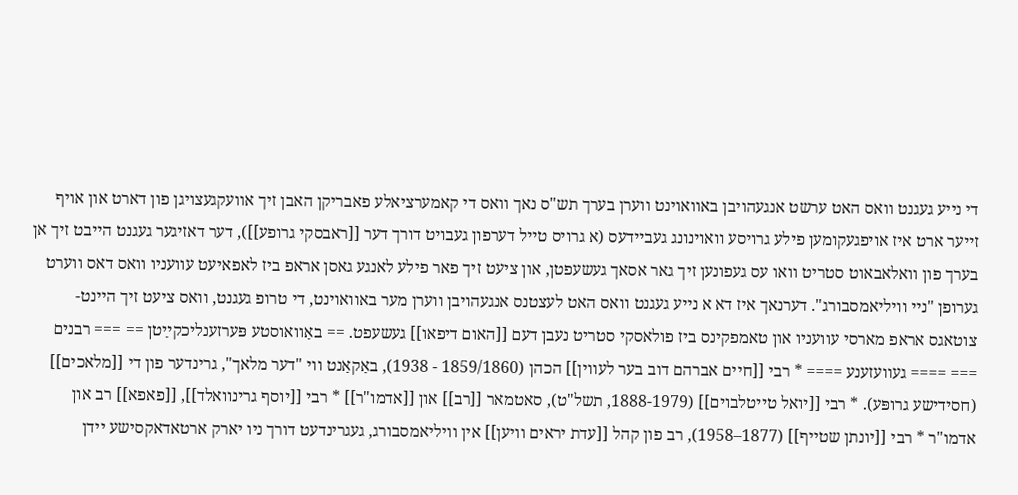די נייע געגנט וואס האט ערשט אנגעהויבן באוואוינט ווערן בערך תש"ס נאך וואס די קאמערציאלע פאבריקן האבן זיך אוועקגעצויגן פון דארט און אויף זייער ארט איז אויפגעקומען פילע גרויסע וואוינונג געביידעס (א גרויס טייל דערפון געבויט דורך דער [[ראבסקי גרופע]]), דער דאזיגער געגנט הייבט זיך אן בערך פון וואלאבאוט סטריט וואו עס געפונען זיך גאר אסאך געשעפטן, און ציעט זיך פאר פילע לאנגע גאסן אראפ ביז לאפאיעט עוועניו וואס דאס ווערט גערופן "ניי וויליאמסבורג". דערנאך איז דא א נייע געגנט וואס האט לעצטנס אנגעהויבן ווערן מער באוואוינט, די טרופ געגנט, וואס ציעט זיך היינט-צוטאגס אראפ מארסי עוועניו און טאמפקינס ביז פולאסקי סטריט נעבן דעם [[האום דיפאו]] געשעפט. == באַוואוסטע פּערזענליכקײַטן == === רבנים === ==== געוועזענע ==== * רבי [[חיים אברהם דוב בער לעווין]] הכהן (1859/1860 - 1938), באַקאַנט ווי "דער מלאך", גרינדער פון די [[מלאכים]] (חסידישע גרופּע). * רבי [[יואל טייטלבוים]] (1888-1979, תשל"ט), סאטמאר [[רב]] און [[אדמו"ר]] * רבי [[יוסף גרינוואלד]], [[פאפא]] רב און אדמו"ר * רבי [[יונתן שטייף]] (1877–1958), רב פון קהל [[עדת יראים וויען]] אין וויליאמסבורג, געגרינדעט דורך ניו יארק ארטאדאקסישע יידן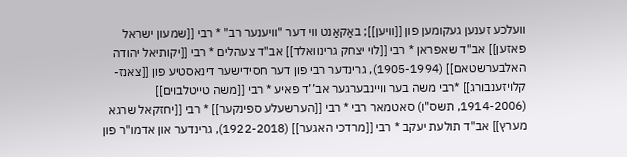וועלכע זענען געקומען פון [[וויען]]; באַקאַנט ווי דער "וויענער רב" * רבי [[שמעון ישראל פאזען]] אב"ד שאפראן * רבי [[לוי יצחק גרינוואלד]] אב"ד צעהלים * רבי [[יקותיאל יהודה האלבערשטאם]] (1905-1994), גרינדער רבי פון דער חסידישער דינאסטיע פון [[צאנז-קלויזענבורג]] *רבי משה בער וויינבערגער אב’’ד פאיע * רבי [[משה טייטלבוים]] (1914-2006, תשס"ו) סאטמאר רבי * רבי [[הערשעלע ספינקער]] * רבי [[יחזקאל שרגא מערץ]] אב"ד תולעת יעקב * רבי [[מרדכי האגער]] (1922-2018), גרינדער און אדמו"ר פון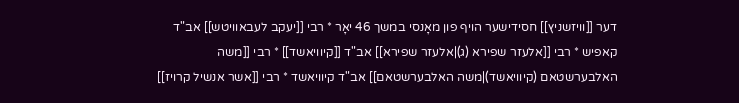דער [[וויזשניץ]] חסידישער הויף פון מאָנסי במשך 46 יאָר * רבי [[יעקב לעבאוויטש]] אב"ד קאפיש * רבי [[אלעזר שפירא (ג)|אלעזר שפירא]] אב"ד [[קיוויאשד]] * רבי [[משה האלבערשטאם (קיוויאשד)|משה האלבערשטאם]] אב"ד קיוויאשד * רבי [[אשר אנשיל קרויז]]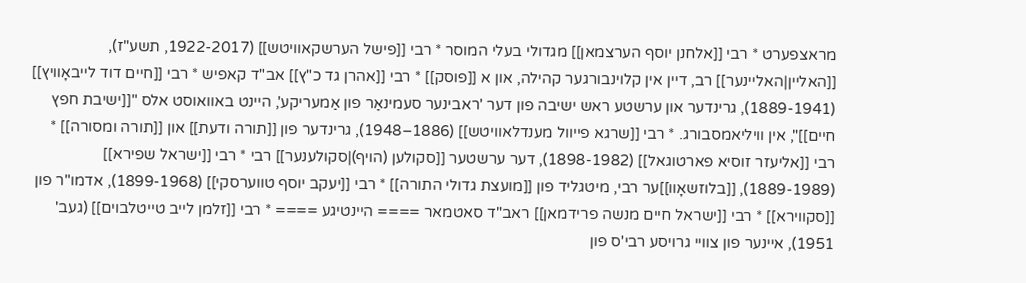מראצפערט * רבי [[אלחנן יוסף הערצמאן]] מגדולי בעלי המוסר * רבי [[פישל הערשקאוויטש]] (1922-2017, תשע"ז), [[האליין|האליינער]] רב, דיין אין קלוינבורגער קהילה, און א [[פוסק]] * רבי [[אהרן גד כ"ץ]] אב"ד קאפיש * רבי [[חיים דוד לייבאָוויץ]] (1889-1941), גרינדער און ערשטע ראש ישיבה פון דער 'ראבינער סעמינאַר פון אַמעריקע', היינט באוואוסט אלס "[[ישיבת חפץ חיים]]", אין וויליאמסבורג. * רבי [[שרגא פייוול מענדלאוויטש]] (1886–1948), גרינדער פון [[תורה ודעת]] און [[תורה ומסורה]] * רבי [[אליעזר זוסיא פארטוגאל]] (1898-1982), דער ערשטער [[סקולען (הויף)|סקולענער]] רבי * רבי [[ישראל שפירא]] (1889-1989), [[בלוזשאָוו]]ער רבי, מיטגליד פון [[מועצת גדולי התורה]] * רבי [[יעקב יוסף טווערסקי]] (1899-1968), אדמו"ר פון [[סקווירא]] * רבי [[ישראל חיים מנשה פרידמאן]] ראב"ד סאטמאר ==== היינטיגע ==== * רבי [[זלמן לייב טייטלבוים]] (געב' 1951), איינער פון צוויי גרויסע רבי'ס פון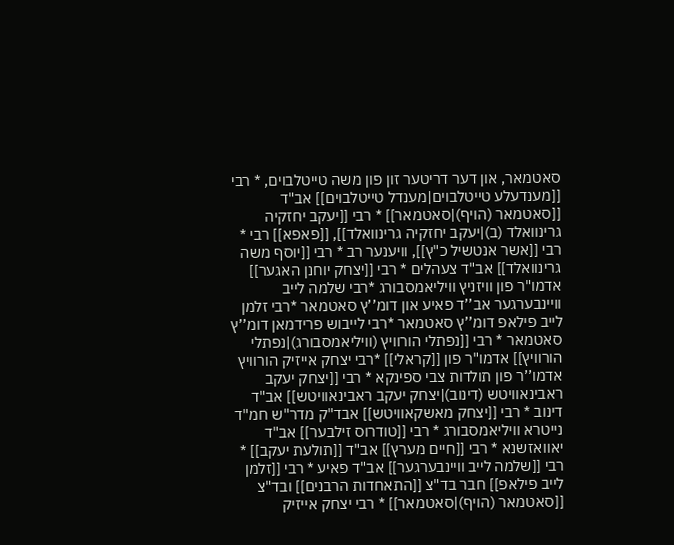סאטמאר, און דער דריטער זון פון משה טייטלבוים, * רבי [[מענדעלע טייטלבוים|מענדל טייטלבוים]] אב"ד [[סאטמאר (הויף)|סאטמאר]] * רבי [[יעקב יחזקיה גרינוואלד (ב)|יעקב יחזקיה גרינוואלד]], [[פאפא]] רבי * רבי [[אשר אנטשיל כ"ץ]], וויענער רב * רבי [[יוסף משה גרינוואלד]] אב"ד צעהלים * רבי [[יצחק יוחנן האגער]] אדמו"ר פון וויזניץ וויליאמסבורג *רבי שלמה לייב וויינבערגער אב’’ד פאיע און דומ’’ץ סאטמאר *רבי זלמן לייב פילאפ דומ’’ץ סאטמאר *רבי לייבוש פרידמאן דומ’’ץ סאטמאר * רבי [[נפתלי הורוויץ (וויליאמסבורג)|נפתלי הורוויץ]] אדמו"ר פון [[קראלי]] *רבי יצחק אייזיק הורוויץ אדמו’’ר פון תולדות צבי ספינקא * רבי [[יצחק יעקב ראבינאוויטש (דינוב)|יצחק יעקב ראבינאוויטש]] אב"ד דינוב * רבי [[יצחק מאשקאוויטש]] אבד"ק מדר"ש חמ"ד נייטרא וויליאמסבורג * רבי [[טודרוס זילבער]] אב"ד יאוואזשנא * רבי [[חיים מערץ]] אב"ד [[תולעת יעקב]] * רבי [[שלמה לייב וויינבערגער]] אב"ד פאיע * רבי [[זלמן לייב פילאפ]] חבר בד"צ [[התאחדות הרבנים]] ובד"צ [[סאטמאר (הויף)|סאטמאר]] * רבי יצחק אייזיק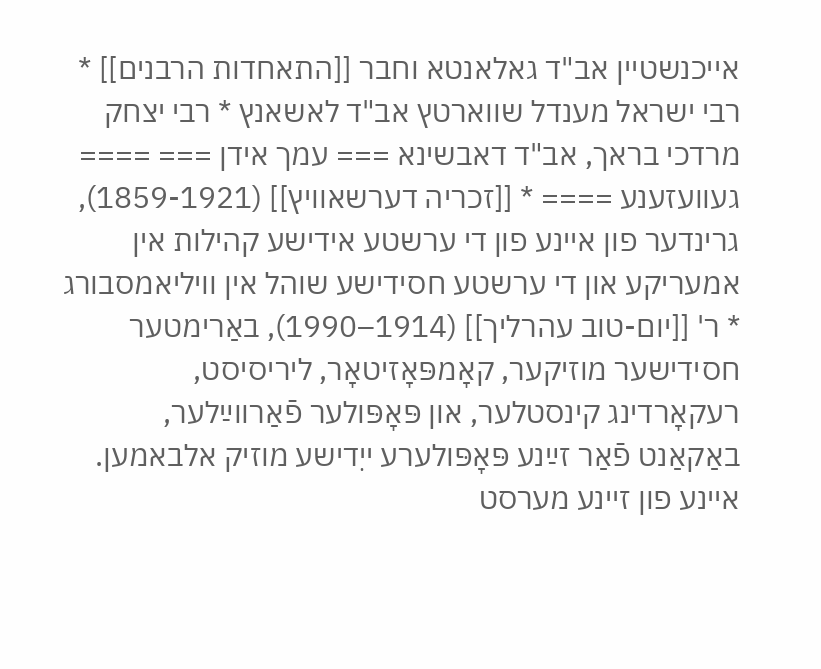אייכנשטיין אב"ד גאלאנטא וחבר [[התאחדות הרבנים]] * רבי ישראל מענדל שווארטץ אב"ד לאשאנץ * רבי יצחק מרדכי בראך, אב"ד דאבשינא === עמך אידן === ==== געוועזענע ==== * [[זכריה דערשאוויץ]] (1859-1921), גרינדער פון איינע פון די ערשטע אידישע קהילות אין אמעריקע און די ערשטע חסידישע שוהל אין וויליאמסבורג * ר' [[יום-טוב עהרליך]] (1914–1990), באַרימטער חסידישער מוזיקער, קאָמפּאָזיטאָר, ליריסיסט, רעקאָרדינג קינסטלער, און פּאָפּולער פֿאַרווײַלער, באַקאַנט פֿאַר זײַנע פּאָפּולערע ייִדישע מוזיק אלבאמען. איינע פון זיינע מערסט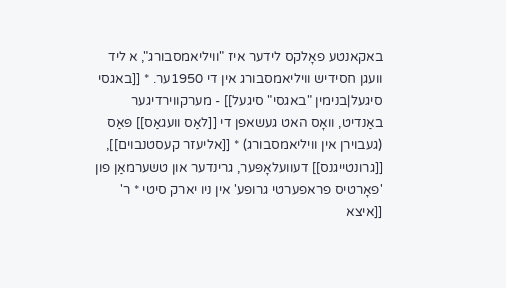באקאנטע פאָלקס לידער איז "וויליאמסבורג", א ליד וועגן חסידיש וויליאמסבורג אין די 1950ער. * [[באגסי סיגעל|בנימין "באגסי" סיגעל]] - מערקווירדיגער באַנדיט, וואָס האט געשאפן די [[לאַס וועגאַס]] פּאַס (געבוירן אין וויליאמסבורג) * [[אליעזר קעסטנבוים]], [[גרונטייגנס]] דעוועלאָפּער, גרינדער און טשערמאַן פון 'פאָרטיס פראפערטי גרופע' אין ניו יארק סיטי * ר' [[איצא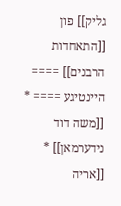גליק]] פון [[התאחדות הרבנים]] ==== היינטיגע ==== * [[משה דוד נידערמאן]] * [[אריה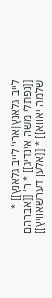לייב גלאנץ|ארי' לייב גלאנץ]] * [[נפתלי משה אינדיג]] * ר' [[אברהם שלמה יאווא]] * [[אלען דערשאוויץ]]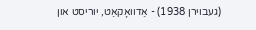(געבוירן 1938) - אַדוואָקאַט, יוריסט און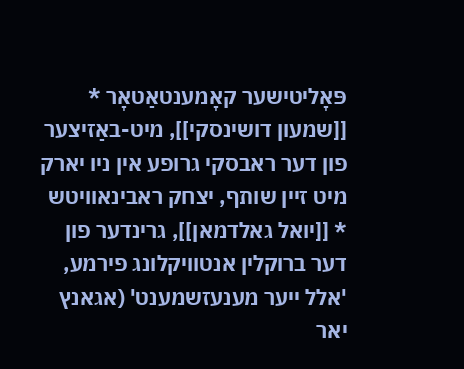פּאָליטישער קאָמענטאַטאָר * [[שמעון דושינסקי]], מיט-באַזיצער פון דער ראבסקי גרופע אין ניו יארק מיט זיין שותף, יצחק ראבינאוויטש * [[יואל גאלדמאן]], גרינדער פון דער ברוקלין אנטוויקלונג פירמע, 'אלל ייער מענעזשמענט' (אגאנץ יאר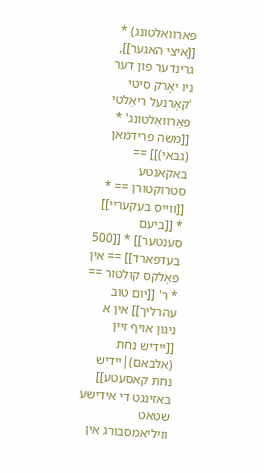פארוואלטונג) * [[איצי האגער]], גרינדער פון דער ניו יאָרק סיטי 'קאָרנעל ריאַלטי פאַרוואַלטונג' * [[משה פרידמאן (גבאי)]] == באקאנטע סטרוקטורן == * [[ווייס בעקעריי]] * [[ביעם סענטער]] * [[500 בעדפארד]] == אין פאָלקס קולטור == * ר' [[יום טוב עהרליך]] אין א ניגון אויף זיין [[יידיש נחת (אלבאם)|יידיש נחת קאסעטע]] באזינגט די אידישע שטאט וויליאמסבורג אין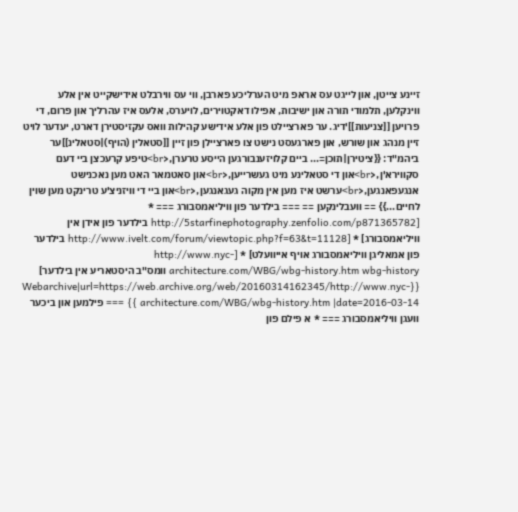זיינע צייטן, און לייגט עס אראפ מיט הערליכע פארבן, ווי עס ווירבלט אידישקייט אין אלע ווינקלען, תלמודי תורה און ישיבות, אפילו דאקטוירים, לויערס, אלעס איז עהרליך און פרום, די פרויען [[צניעות]]'דיג. ער פארציילט פון אלע אידישע קהילות וואס עקזיסטירן דארט, יעדער לויט זיין מנהג און שורש, און פארגעסט נישט צו פארציילן פון זיין [[סטאלין (הויף)|סטאלינ]]ער ביהמ"ד: {{ציטירן|תוכן=... ביים קלויזענבורגען הייסע טרערן,<br>טיפע קרעכצן ביי דעם סקווירא'ן,<br>און די סטאלינע מיט געשרייען,<br>און סאטמאר האט מען נאכנישט אנגעפאנגען,<br>ערשט איז מען אין מקוה געגאנגען,<br>און ביי די וויזניצ'ע טרינקט מען שוין לחיים...}} == וועבלינקען == === בילדער פון וויליאמסבורג === * [http://5starfinephotography.zenfolio.com/p871365782 בילדער פון אידן אין וויליאמסבורג] * [http://www.ivelt.com/forum/viewtopic.php?f=63&t=11128 בילדער פון אמאליגן וויליאמסבורג אויף אייוועלט] * [http://www.nyc-architecture.com/WBG/wbg-history.htm wbg-history וומס"ב היסטאריע אין בילדער] {{Webarchive|url=https://web.archive.org/web/20160314162345/http://www.nyc-architecture.com/WBG/wbg-history.htm |date=2016-03-14 }} === פילמען און ביכער וועגן וויליאמסבורג === * א פילם פון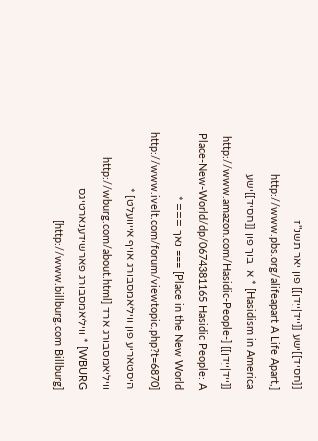[[חסיד]]ישע [[ייד|ייִדן]] פון יאר תשנ"ז [http://www.pbs.org/alifeapart A Life Apart, Hasidism in America] * א  בוך פון [[חסיד]]ישע [[ייד|ייִדן]] [http://www.amazon.com/Hasidic-People-Place-New-World/dp/0674381165 Hasidic People: A Place in the New World] === נאך === * [http://www.ivelt.com/forum/viewtopic.php?t=6870 היסטאריע פון וויליאמסבורג אויף אייוועלט] * וויליאמסבורג ארד [http://wburg.com/about.html WBURG] * וויליאמסבורג פארשידענארטיגס [http://www.billburg.com Billburg]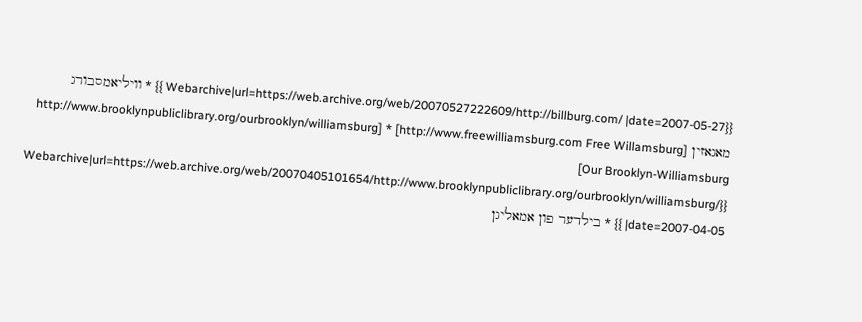{{Webarchive|url=https://web.archive.org/web/20070527222609/http://billburg.com/ |date=2007-05-27 }} * וויליאמסבורג מאגאזין [http://www.freewilliamsburg.com Free Willamsburg] * [http://www.brooklynpubliclibrary.org/ourbrooklyn/williamsburg Our Brooklyn-Williamsburg] {{Webarchive|url=https://web.archive.org/web/20070405101654/http://www.brooklynpubliclibrary.org/ourbrooklyn/williamsburg/ |date=2007-04-05 }} * בילדער פון אמאליגן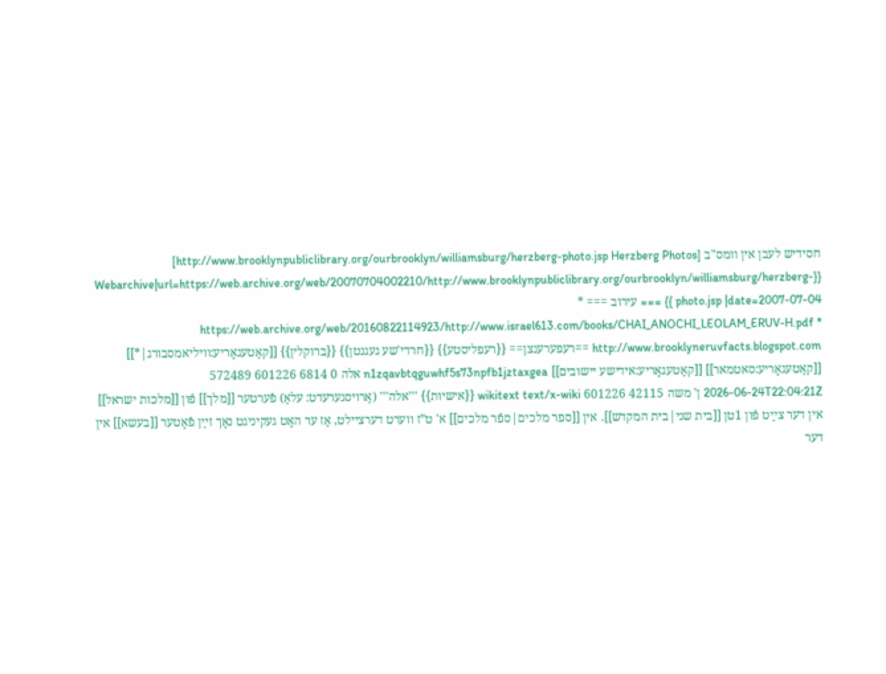חסידיש לעבן אין וומס"ב [http://www.brooklynpubliclibrary.org/ourbrooklyn/williamsburg/herzberg-photo.jsp Herzberg Photos] {{Webarchive|url=https://web.archive.org/web/20070704002210/http://www.brooklynpubliclibrary.org/ourbrooklyn/williamsburg/herzberg-photo.jsp |date=2007-07-04 }} === עירוב === * https://web.archive.org/web/20160822114923/http://www.israel613.com/books/CHAI_ANOCHI_LEOLAM_ERUV-H.pdf * http://www.brooklyneruvfacts.blogspot.com ==רעפערענצן== {{רעפליסטע}} {{חרדי'שע געגנטן}} {{ברוקלין}} [[קאַטעגאָריע:וויליאמסבורג|*]] [[קאַטעגאָריע:סאטמאר]] [[קאַטעגאָריע:אידישע יישובים]] n1zqavbtqguwhf5s73npfb1jztaxgea אלה 0 6814 601226 572489 2026-06-24T22:04:21Z ן' משה 42115 601226 wikitext text/x-wiki {{אישיות}} '''אלה''' (אַרויסגערעדט: עלאַ) פֿערטער [[מלך]] פֿון [[מלכות ישראל]] אין דער צײַט פֿון 1טן [[בית שני|בית המקדש]]. אין [[ספר מלכים|ספֿר מלכים]] א' ט”ז ווערט דערצײלט, אַז ער האָט געקיניגט נאָך זײַן פֿאָטער [[בעשא]] אין דער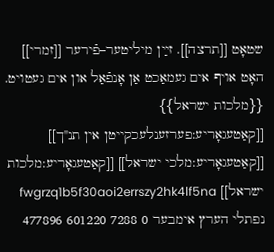שטאָט [[תרצה]]. זײַן מיליטער–פֿירער [[זמרי]] האָט אויף אים געמאַכט אַן אָנפֿאַל און אים געטויט. {{מלכות ישראל}} [[קאַטעגאָריע:פערזענלעכקייטן אין תנ"ך]] [[קאַטעגאָריע:מלכי ישראל]] [[קאַטעגאָריע:מלכות ישראל]] fwgrzq1b5f30aoi2errszy2hk4lf5na נפתלי הערץ אימבער 0 7288 601220 477896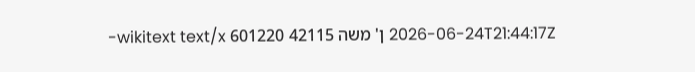2026-06-24T21:44:17Z ן' משה 42115 601220 wikitext text/x-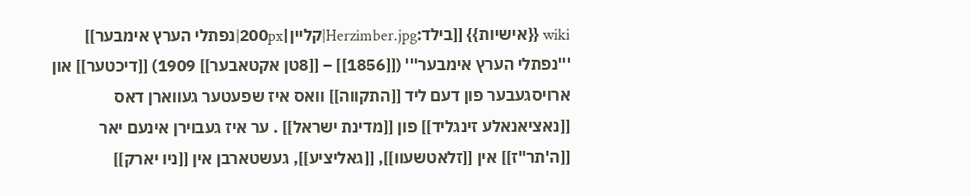wiki {{אישיות}} [[בילד:Herzimber.jpg|קליין|200px|נפתלי הערץ אימבער]] '''נפתלי הערץ אימבער''' ([[1856]] – [[8טן אקטאבער]] 1909) [[דיכטער]] און ארויסגעבער פון דעם ליד [[התקווה]] וואס איז שפעטער געווארן דאס [[נאציאנאלע זינגליד]] פון [[מדינת ישראל]] . ער איז געבוירן אינעם יאר [[ה'תר"ז]] אין [[זלאטשעוו]], [[גאליציע]], געשטארבן אין [[ניו יארק]]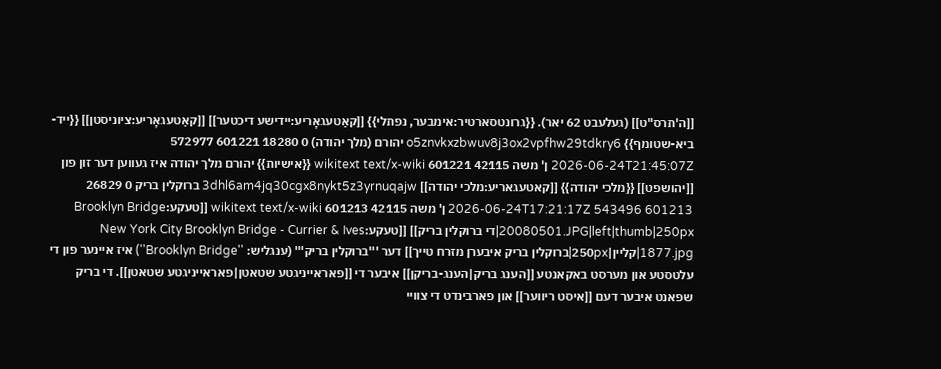[[ה'תרס"ט]] (געלעבט 62 יאר). {{גרונטסארטיר:אימבער, נפתלי}} [[קאַטעגאָריע:יידישע דיכטער]] [[קאַטעגאָריע:ציוניסטן]] {{ייד-ביא-שטומף}} o5znvkxzbwuv8j3ox2vpfhw29tdkry6 יהורם (מלך יהודה) 0 18280 601221 572977 2026-06-24T21:45:07Z ן' משה 42115 601221 wikitext text/x-wiki {{אישיות}} יהורם מלך יהודה איז געווען דער זון פון [[יהושפט]] {{מלכי יהודה}} [[קאטעגאריע:מלכי יהודה]] 3dhl6am4jq30cgx8nykt5z3yrnuqajw ברוקלין בריק 0 26829 601213 543496 2026-06-24T17:21:17Z ן' משה 42115 601213 wikitext text/x-wiki [[טעקע:Brooklyn Bridge 20080501.JPG|left|thumb|250px|די ברוקלין בריק]] [[טעקע:New York City Brooklyn Bridge - Currier & Ives 1877.jpg|קליין|250px|ברוקלין בריק איבערן מזרח טייך]] דער '''ברוקלין בריק''' (ענגליש: ''Brooklyn Bridge'') איז איינער פון די עלטסטע און מערסט באקאנטע [[הענג בריק|הענג-בריקן]] איבער די [[פאראײניגטע שטאטן|פאראייניגטע שטאטן]]. די בריק שפאנט איבער דעם [[איסט ריווער]] און פארבינדט די צוויי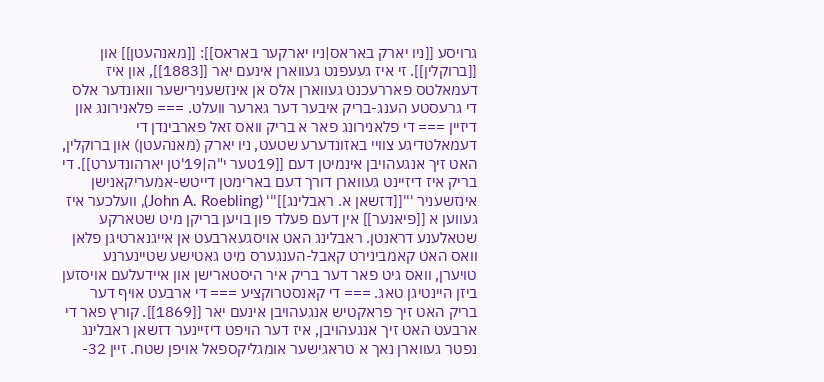גרויסע [[ניו יארק באראס|ניו יארקער באראס]]: [[מאנהעטן]] און [[ברוקלין]]. זי איז געעפנט געווארן אינעם יאר [[1883]], און איז דעמאלטס פאררעכנט געווארן אלס אן אינזשענירישער וואונדער אלס די גרעסטע הענג-בריק איבער דער גארער וועלט. === פלאנירונג און דיזיין === די פלאנירונג פאר א בריק וואס זאל פארבינדן די דעמאלטדיגע צוויי באזונדערע שטעט, ניו יארק (מאנהעטן) און ברוקלין, האט זיך אנגעהויבן אינמיטן דעם [[19טער י"ה|19'טן יארהונדערט]]. די בריק איז דיזיינט געווארן דורך דעם בארימטן דייטש-אמעריקאנישן אינזשעניר '''[[דזשאן א. ראבלינג]]''' (John A. Roebling), וועלכער איז געווען א [[פיאנער]] אין דעם פעלד פון בויען בריקן מיט שטארקע שטאלענע דראנטן. ראבלינג האט אויסגעארבעט אן אייגנארטיגן פלאן וואס האט קאמבינירט קאבל-הענגערס מיט גאטישע שטיינערנע טויערן, וואס גיט פאר דער בריק איר היסטארישן און איידעלעם אויסזען ביזן היינטיגן טאג. === די קאנסטרוקציע === די ארבעט אויף דער בריק האט זיך פראקטיש אנגעהויבן אינעם יאר [[1869]]. קורץ פאר די ארבעט האט זיך אנגעהויבן, איז דער הויפט דיזיינער דזשאן ראבלינג נפטר געווארן נאך א טראגישער אומגליקספאל אויפן שטח. זיין 32-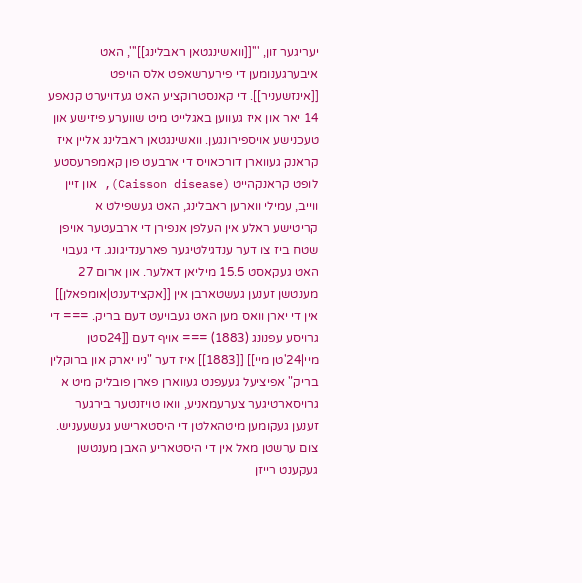יעריגער זון, '''[[וואשינגטאן ראבלינג]]''', האט איבערגענומען די פירערשאפט אלס הויפט [[אינזשעניר]]. די קאנסטרוקציע האט געדויערט קנאפע 14 יאר און איז געווען באגלייט מיט שווערע פיזישע און טעכנישע אויספירונגען. וואשינגטאן ראבלינג אליין איז קראנק געווארן דורכאויס די ארבעט פון קאמפרעסטע לופט קראנקהייט (Caisson disease), און זיין ווייב, עמילי ווארען ראבלינג, האט געשפילט א קריטישע ראלע אין העלפן אנפירן די ארבעטער אויפן שטח ביז צו דער ענדגילטיגער פארענדיגונג. די געבוי האט געקאסט 15.5 מיליאן דאלער. און ארום 27 מענטשן זענען געשטארבן אין [[אקצידענט|אומפאלן]] אין די יארן וואס מען האט געבויעט דעם בריק. === די גרויסע עפנונג (1883) === אויף דעם [[24סטן מיי|24'טן מיי]] [[1883]] איז דער "ניו יארק און ברוקלין בריק" אפיציעל געעפנט געווארן פארן פובליק מיט א גרויסארטיגער צערעמאניע, וואו טויזנטער בירגער זענען געקומען מיטהאלטן די היסטארישע געשעעניש. צום ערשטן מאל אין די היסטאריע האבן מענטשן געקענט רייזן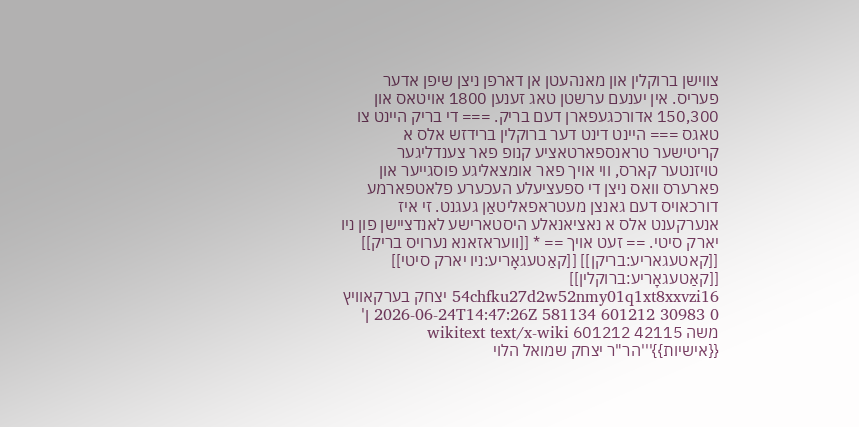צווישן ברוקלין און מאנהעטן אן דארפן ניצן שיפן אדער פעריס. אין יענעם ערשטן טאג זענען 1800 אויטאס און 150,300 אדורכגעפארן דעם בריק. === די בריק היינט צו טאגס === היינט דינט דער ברוקלין ברידזש אלס א קריטישער טראנספארטאציע קנופ פאר צענדליגער טויזנטער קארס, ווי אויך פאר אומצאליגע פוסגייער און פארערס וואס ניצן די ספעציעלע העכערע פלאטפארמע דורכאויס דעם גאנצן מעטראפאליטאַן געגנט. זי איז אנערקענט אלס א נאציאנאלע היסטארישע לאנדציישן פון ניו יארק סיטי. == זעט אויך == * [[וועראזאנא נערויס בריק]] [[קאטעגאריע:בריקן]] [[קאַטעגאָריע:ניו יארק סיטי]] [[קאַטעגאָריע:ברוקלין]] 54chfku27d2w52nmy01q1xt8xxvzi16 יצחק בערקאוויץ 0 30983 601212 581134 2026-06-24T14:47:26Z ן' משה 42115 601212 wikitext text/x-wiki {{אישיות}}'''הר"ר יצחק שמואל הלוי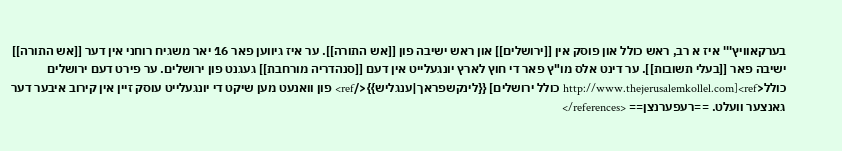בערקאוויץ''' איז א רב, ראש כולל און פוסק אין [[ירושלים]] און ראש ישיבה פון [[אש התורה]]. ער איז גיווען פאר 16 יאר משגיח רוחני אין דער [[אש התורה]] ישיבה פאר [[בעלי תשובות]]. ער דינט אלס מו"ץ פאר די חוץ לארץ יונגעלייט אין דעם [[סנהדריה מורחבת]] געגנט פון ירושלים. ער פירט דעם ירושלים כולל<ref>[http://www.thejerusalemkollel.com כולל ירושלים] {{לינקשפראך|ענגליש}}</ref> פון וואנעט מען שיקט די יונגעלייט עוסק זיין אין קירוב איבער דער גאנצער וועלט. ==רעפערנצן== <references/>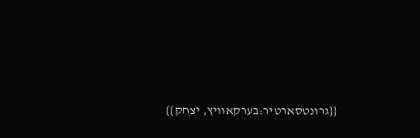{{גרונטסארטיר:בערקאוויץ, יצחק}}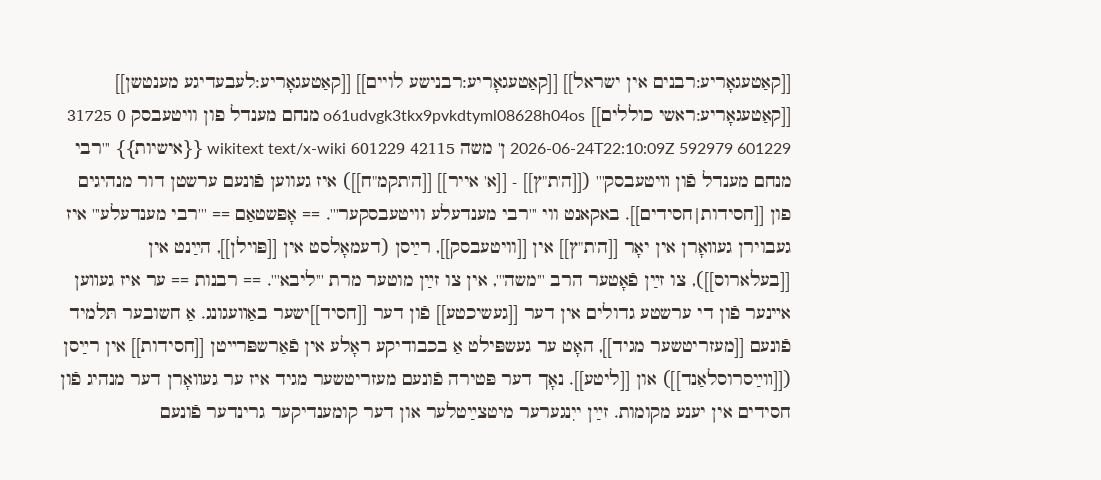[[קאַטעגאָריע:רבנים אין ישראל]] [[קאַטעגאָריע:רבנישע לויים]] [[קאַטעגאָריע:לעבעדיגע מענטשן]] [[קאַטעגאָריע:ראשי כוללים]] o61udvgk3tkx9pvkdtyml08628h04os מנחם מענדל פון וויטעבסק 0 31725 601229 592979 2026-06-24T22:10:09Z ן' משה 42115 601229 wikitext text/x-wiki {{אישיות}} '''רבי מנחם מענדל פֿון װיטעבסק''' ([[ה'ת"ץ]] - [[א' אייר]] [[ה'תקמ"ח]]) איז געווען פֿונעם ערשטן דור מנהיגים פון [[חסידות|חסידים]]. באקאנט ווי '''רבי מענדעלע וויטעבסקער'''. == אָפּשטאַם == '''רבי מענדעלע''' איז געבוירן געװאָרן אין יאָר [[ה'ת"ץ]] אין [[וויטעבסק]], רײַסן (דעמאָלסט אין [[פּוילן]], הײַנט אין [[בעלארוס]]), צו זײַן פֿאָטער הרב '''משה''', אין צו זײַן מוטער מרת '''ליבא'''. == רבנות == ער איז געװען אײנער פֿון די ערשטע גדולים אין דער [[געשיכטע]] פֿון דער [[חסיד]]ישער באַװעגונג. אַ חשובער תּלמיד פֿונעם [[מעזריטשער מגיד]], האָט ער געשפּילט אַ בכבודיקע ראָלע אין פֿאַרשפּרײטן [[חסידות]] אין רײַסן ([[װײַסרוסלאַנד]]) און [[ליטע]]. נאָך דער פּטירה פֿונעם מעזריטשער מגיד איז ער געװאָרן דער מנהיג פֿון חסידים אין יענע מקומות. זײַן ייִנגערער מיטצײַטלער און דער קומענדיקער גרינדער פֿונעם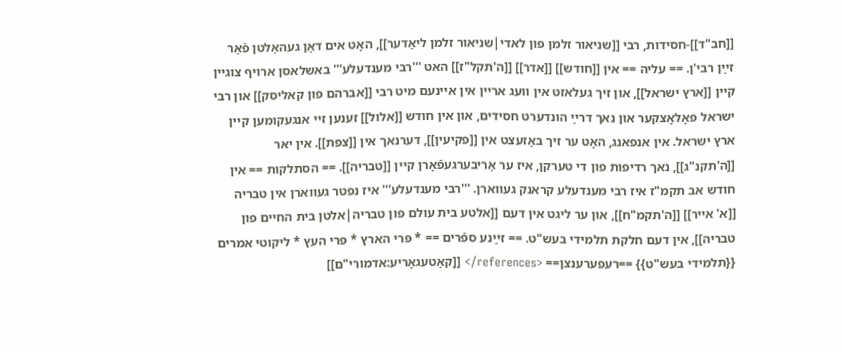[[חב"ד]]-חסידות, רבי [[שניאור זלמן פון לאדי|שניאור זלמן ליאַדער]], האָט אים דאַן געהאַלטן פֿאַר זײַן רבי'ן. == עליה == אין [[חודש]] [[אדר]] [[ה'תקל"ז]] האט '''רבי מענדעלע''' באשלאסן ארויף צוגיין קיין [[ארץ ישראל]], און זיך געלאזט אין וועג אריין אין אײנעם מיט רבי [[אברהם פון קאליסק]] און רבי ישראל פאָלאָצקער און נאך דרײַ הונדערט חסידים, און אין חודש [[אלול]] זענען זיי אנגעקומען קײן ארץ ישראל. אין אנפאנג, האָט ער זיך באַזעצט אין [[פקיעין]], דערנאך אין [[צפת]]. אין יאר [[ה'תקנ"ג]], נאך רדיפות פון די טערקן, איז ער אַריבערגעפֿאָרן קײן [[טבריה]]. == הסתלקות == אין חודש אב תקמ"ז איז רבי מענדעלע קראנק געווארן. '''רבי מענדעלע''' איז נפטר געווארן אין טבריה [[א' אייר]] [[ה'תקמ"ח]], און ער ליגט אין דעם [[אלטע בית עולם פון טבריה|אלטן בית החיים פון טבריה]], אין דעם חלקת תלמידי בעש"ט. == זײַנע ספֿרים == * פּרי הארץ * פּרי העץ * ליקוטי אמרים {{תלמידי בעש"ט}} ==רעפערענצן== <references/> [[קאַטעגאָריע:אדמורי"ם]]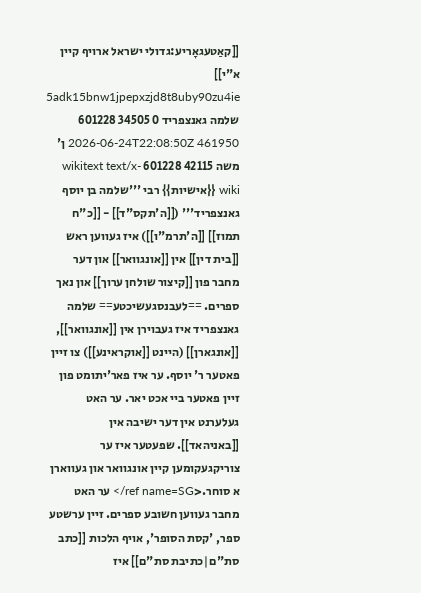[[קאַטעגאָריע:גדולי ישראל ארויף קיין א"י]] 5adk15bnw1jpepxzjd8t8uby90zu4ie שלמה גאנצפריד 0 34505 601228 461950 2026-06-24T22:08:50Z ן' משה 42115 601228 wikitext text/x-wiki {{אישיות}} רבי '''שלמה בן יוסף גאנצפריד''' ([[ה'תקס"ד]] - [[כ"ח תמוז]] [[ה'תרמ"ו]]) איז געווען ראש [[בית דין]] אין [[אונגוואר]] און דער מחבר פון [[קיצור שולחן ערוך]] און נאך ספרים. ==לעבנסגעשיכטע== שלמה גאנצפריד איז געבוירן אין [[אונגוואר]], [[אונגארן]] (היינט [[אוקראינע]]) צו זיין פאטער ר' יוסף. ער איז פאר'יתומט פון זיין פאטער ביי אכט יאר. ער האט געלערנט אין דער ישיבה אין [[באניהאד]]. שפעטער איז ער צוריקגעקומען קיין אונגוואר און געווארן א סוחר.<ref name=SG/> ער האט מחבר געווען חשובע ספרים. זיין ערשטע ספר, 'קסת הסופר', אויף הלכות [[כתב סת"ם|כתיבת סת"ם]] איז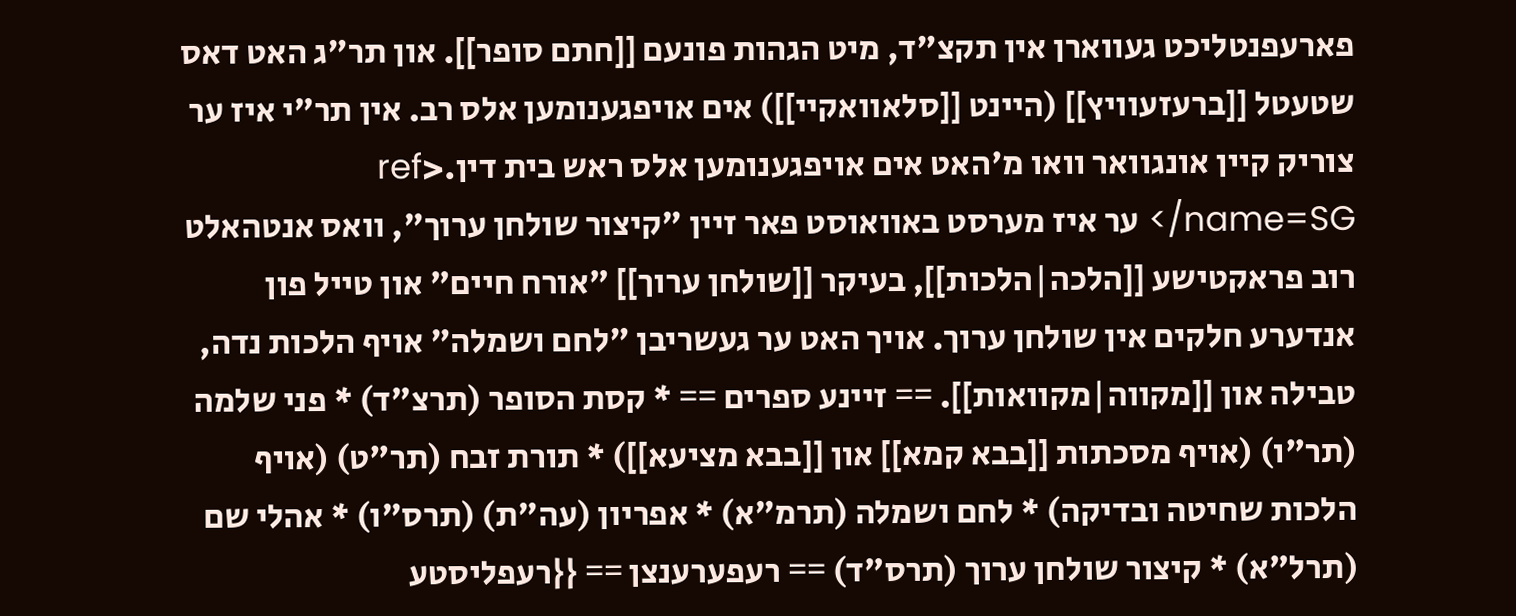פארעפנטליכט געווארן אין תקצ"ד, מיט הגהות פונעם [[חתם סופר]]. און תר"ג האט דאס שטעטל [[ברעזעוויץ]] (היינט [[סלאוואקיי]]) אים אויפגענומען אלס רב. אין תר"י איז ער צוריק קיין אונגוואר וואו מ'האט אים אויפגענומען אלס ראש בית דין.<ref name=SG/> ער איז מערסט באוואוסט פאר זיין "קיצור שולחן ערוך", וואס אנטהאלט רוב פראקטישע [[הלכה|הלכות]], בעיקר [[שולחן ערוך]] "אורח חיים" און טייל פון אנדערע חלקים אין שולחן ערוך. אויך האט ער געשריבן "לחם ושמלה" אויף הלכות נדה, טבילה און [[מקווה|מקוואות]]. == זיינע ספרים == * קסת הסופר (תרצ"ד) * פני שלמה (תר"ו) (אויף מסכתות [[בבא קמא]] און [[בבא מציעא]]) * תורת זבח (תר"ט) (אויף הלכות שחיטה ובדיקה) * לחם ושמלה (תרמ"א) * אפריון (עה"ת) (תרס"ו) * אהלי שם (תרל"א) * קיצור שולחן ערוך (תרס"ד) == רעפערענצן == {{רעפליסטע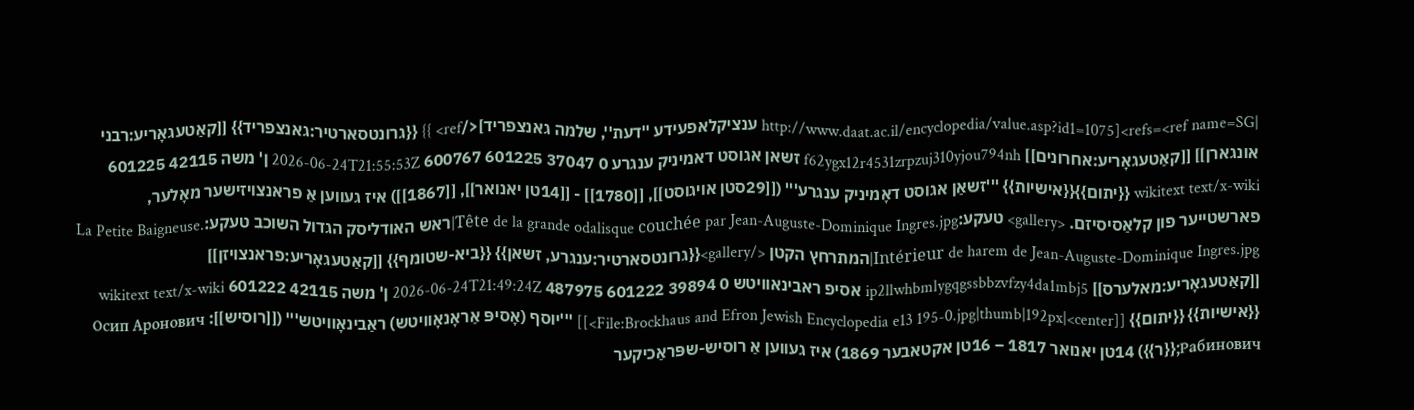|refs=<ref name=SG>[http://www.daat.ac.il/encyclopedia/value.asp?id1=1075 ענציקלאפעידע ''דעת'', שלמה גאנצפריד]</ref> }} {{גרונטסארטיר:גאנצפריד}} [[קאַטעגאָריע:רבני אונגארן]] [[קאַטעגאָריע:אחרונים]] f62ygx12r4531zrpzuj310yjou794nh זשאן אגוסט דאמיניק ענגרע 0 37047 601225 600767 2026-06-24T21:55:53Z ן' משה 42115 601225 wikitext text/x-wiki {{יתום}}{{אישיות}} '''זשאַן אגוסט דאָמיניק ענגרע''' ([[29סטן אויגוסט]], [[1780]] - [[14טן יאנואר]], [[1867]]) איז געווען אַ פראנצויזישער מאָלער, פארשטייער פון קלאַסיסיזם. <gallery> טעקע:Tête de la grande odalisque couchée par Jean-Auguste-Dominique Ingres.jpg|ראש האודליסק הגדול השוכב טעקע:La Petite Baigneuse. Intérieur de harem de Jean-Auguste-Dominique Ingres.jpg|המתרחץ הקטן </gallery>{{גרונטסארטיר:ענגרע, זשאן}} {{ביא-שטומף}} [[קאַטעגאָריע:פראנצויזן]] [[קאַטעגאָריע:מאלערס]] ip2llwhbmlygqgssbbzvfzy4da1mbj5 אסיפ ראבינאוויטש 0 39894 601222 487975 2026-06-24T21:49:24Z ן' משה 42115 601222 wikitext text/x-wiki {{אישיות}} {{יתום}} [[File:Brockhaus and Efron Jewish Encyclopedia e13 195-0.jpg|thumb|192px|<center>]] '''יוסף (אָסיפּ אַראָנאָוויטש) ראַבינאָוויטש''' ([[רוסיש]]: Осип Аронович Рабинович;{{ר}}) 14טן יאנואר 1817 – 16טן אקטאבער 1869) איז געווען אַ רוסיש-שפּראַכיקער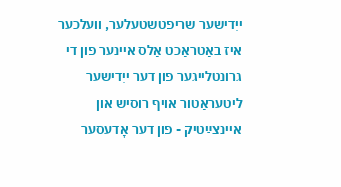ייִדישער שריפטשטעלער, וועלכער איז באַטראַכט אַלס איינער פון די גרונטלייגער פון דער ייִדישער ליטעראַטור אויף רוסיש און איינצײַטיק - פון דער אָדעסער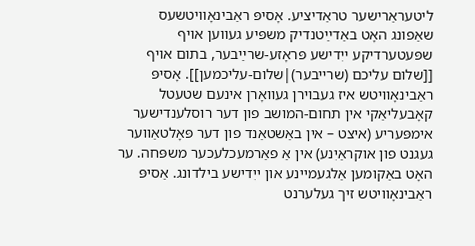ליטעראַרישער טראַדיציע. אָסיפּ ראַבינאָוויטשעס שאַפונג האָט באַדײַטנדיק משפּיע געווען אויף שפּעטערדיקע ייִדישע פּראָזע-שרײַבער, בתום אויף [[שלום עליכם (שרייבער)|שלום-עליכמען]]. אָסיפּ ראַבינאָוויטש איז געבוירן געוואָרן אינעם שטעטל קאָבעליאַקי אין תחום-המושב פון דער רוסלענדישער אימפּעריע (איצט – אין באַשטאַנד פון דער פּאָלטאַווער געגנט פון אוקראַיִנע) אין אַ פאַרמעכלעכער משפּחה. ער האָט באַקומען אַלגעמיינע און ייִדישע בילדונג. אַסיפּ ראַבינאָוויטש זיך געלערנט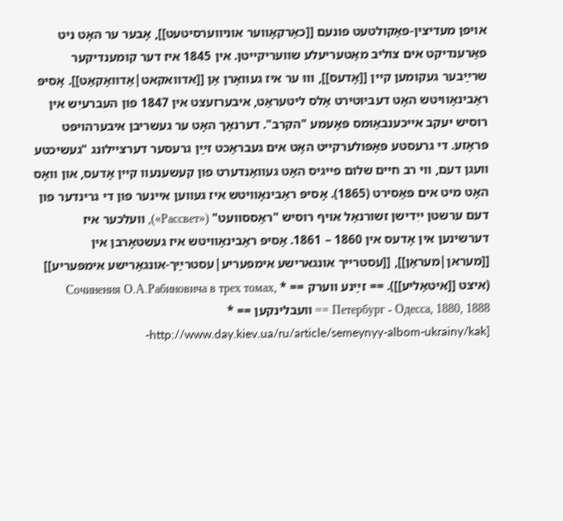אויפן מעדיצין-פאַקולטעט פונעם [[כאַרקאָווער אוניווערסיטעט]], אָבער ער האָט ניט פאַרענדיקט אים צוליב מאַטעריעלע שוועריקייטן. אין 1845 איז דער קומענדיקער שרײַבער געקומען קיין [[אָדעס]], וווּ ער איז געוואָרן אַן [[אדוואקאט|אַדוואָקאַט]]. אָסיפּ ראַבינאָוויטש האָט דעביוטירט אַלס ליטעראַט, איבערזעצט אין 1847 פון העברעיִש אין רוסיש יעקב אייכענבאַומס פּאָעמע "הקרב". דערנאָך האָט ער געשריבן איבערהויפּט פּראָזע. די גרעסטע פּאָפּולערקייט האָט אים געבראַכט זײַן גרעסער דערציילונג "געשיכטע וועגן דעם, ווי רב חיים שלום פייגיס האָט געוואַנדערט פון קעשענעוו קיין אָדעס, און וואָס האָט מיט אים פּאַסירט (1865). אָסיפּ ראַבינאָוויטש איז געווען איינער פון די גרינדער פון דעם ערשטן ייִדישן זשורנאַל אויף רוסיש "ראַססוועט" («Рассвет»), וועלכער איז דערשינען אין אָדעס אין 1860 – 1861. אָסיפּ ראַבינאָוויטש איז געשטאָרבן אין [[מעראן|מעראַן]], [[עסטרייך אונגארישע אימפעריע|עסטרײַך-אונגאַרישע אימפּעריע]] (איצט [[איטאַליע]]). == זײַנע ווערק == * Сочинения О.А.Рабиновича в трех томах, Петербург - Одесса, 1880, 1888 == וועבלינקען == * [http://www.day.kiev.ua/ru/article/semeynyy-albom-ukrainy/kak-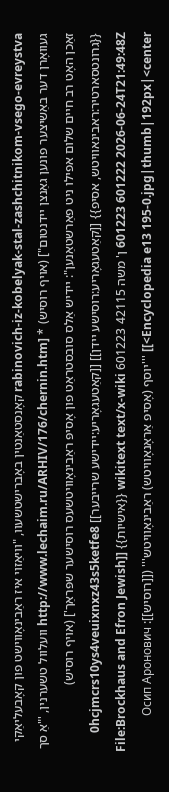rabinovich-iz-kobelyak-stal-zashchitnikom-vsego-evreystva קאָנסטאַנטין באָברישטשעוו, "וויאַזוי איז ראַבינאָווישט פון קאָבעליאַקי געוואָרן דער באַשיצער פונען גאַנצן יידנטום"] (אויף רוסיש) * [http://www.lechaim.ru/ARHIV/176/chernin.htm וועלוול טשערנין, '"אַ סך זאַכן האָט רב חיים שלום אפילו ניט פאַרשטאַנען": יידיש אַלס סובסטראַט פון אָסיפּ ראַבינאָוויטשעס רוסישער שפּראַך'] (אויף רוסיש) {{גרונטסארטיר:ראבינאוויטש, אסיפ}} [[קאַטעגאָריע:רוסישע יידן]] [[קאַטעגאָריע:יידישע שרייבער]] 0hcjmcrs10ys4veuixnxz43s5ketfe8 601223 601222 2026-06-24T21:49:48Z ן' משה 42115 601223 wikitext text/x-wiki {{אישיות}} [[File:Brockhaus and Efron Jewish Encyclopedia e13 195-0.jpg|thumb|192px|<center>]] '''יוסף (אָסיפּ אַראָנאָוויטש) ראַבינאָוויטש''' ([[רוסיש]]: Осип Аронович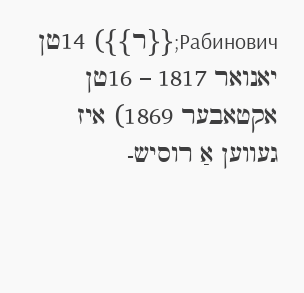Рабинович;{{ר}}) 14טן יאנואר 1817 – 16טן אקטאבער 1869) איז געווען אַ רוסיש-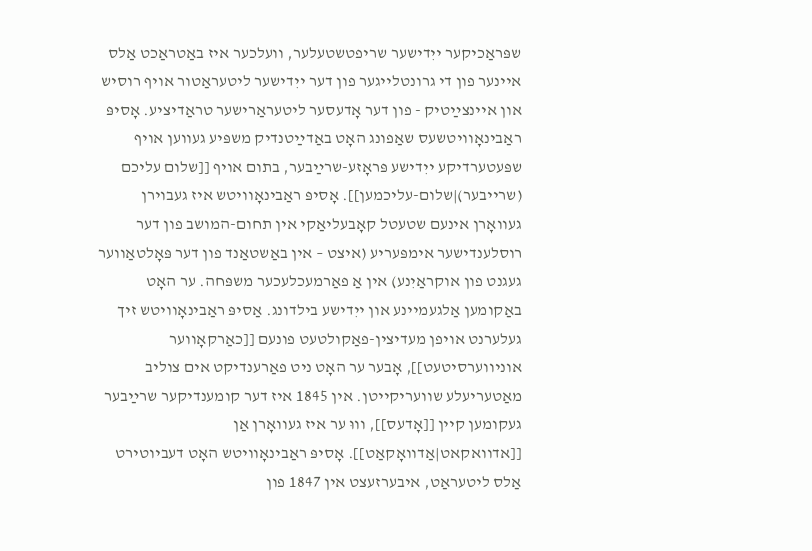שפּראַכיקער ייִדישער שריפטשטעלער, וועלכער איז באַטראַכט אַלס איינער פון די גרונטלייגער פון דער ייִדישער ליטעראַטור אויף רוסיש און איינצײַטיק - פון דער אָדעסער ליטעראַרישער טראַדיציע. אָסיפּ ראַבינאָוויטשעס שאַפונג האָט באַדײַטנדיק משפּיע געווען אויף שפּעטערדיקע ייִדישע פּראָזע-שרײַבער, בתום אויף [[שלום עליכם (שרייבער)|שלום-עליכמען]]. אָסיפּ ראַבינאָוויטש איז געבוירן געוואָרן אינעם שטעטל קאָבעליאַקי אין תחום-המושב פון דער רוסלענדישער אימפּעריע (איצט – אין באַשטאַנד פון דער פּאָלטאַווער געגנט פון אוקראַיִנע) אין אַ פאַרמעכלעכער משפּחה. ער האָט באַקומען אַלגעמיינע און ייִדישע בילדונג. אַסיפּ ראַבינאָוויטש זיך געלערנט אויפן מעדיצין-פאַקולטעט פונעם [[כאַרקאָווער אוניווערסיטעט]], אָבער ער האָט ניט פאַרענדיקט אים צוליב מאַטעריעלע שוועריקייטן. אין 1845 איז דער קומענדיקער שרײַבער געקומען קיין [[אָדעס]], וווּ ער איז געוואָרן אַן [[אדוואקאט|אַדוואָקאַט]]. אָסיפּ ראַבינאָוויטש האָט דעביוטירט אַלס ליטעראַט, איבערזעצט אין 1847 פון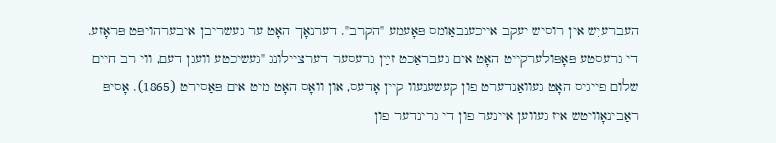העברעיִש אין רוסיש יעקב אייכענבאַומס פּאָעמע "הקרב". דערנאָך האָט ער געשריבן איבערהויפּט פּראָזע. די גרעסטע פּאָפּולערקייט האָט אים געבראַכט זײַן גרעסער דערציילונג "געשיכטע וועגן דעם, ווי רב חיים שלום פייגיס האָט געוואַנדערט פון קעשענעוו קיין אָדעס, און וואָס האָט מיט אים פּאַסירט (1865). אָסיפּ ראַבינאָוויטש איז געווען איינער פון די גרינדער פון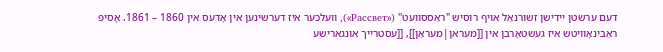דעם ערשטן ייִדישן זשורנאַל אויף רוסיש "ראַססוועט" («Рассвет»), וועלכער איז דערשינען אין אָדעס אין 1860 – 1861. אָסיפּ ראַבינאָוויטש איז געשטאָרבן אין [[מעראן|מעראַן]], [[עסטרייך אונגארישע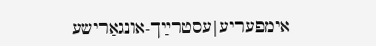אימפעריע|עסטרײַך-אונגאַרישע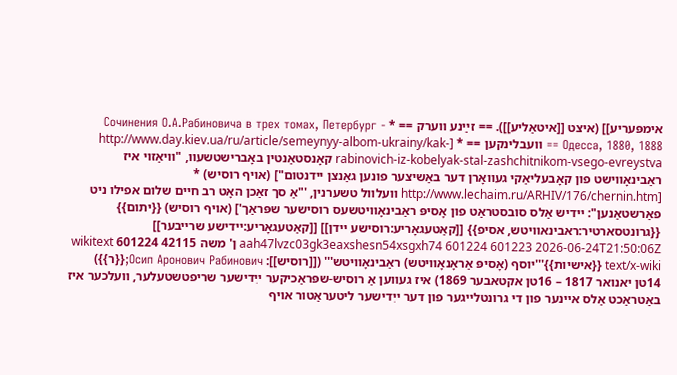אימפּעריע]] (איצט [[איטאַליע]]). == זײַנע ווערק == * Сочинения О.А.Рабиновича в трех томах, Петербург - Одесса, 1880, 1888 == וועבלינקען == * [http://www.day.kiev.ua/ru/article/semeynyy-albom-ukrainy/kak-rabinovich-iz-kobelyak-stal-zashchitnikom-vsego-evreystva קאָנסטאַנטין באָברישטשעוו, "וויאַזוי איז ראַבינאָווישט פון קאָבעליאַקי געוואָרן דער באַשיצער פונען גאַנצן יידנטום"] (אויף רוסיש) * [http://www.lechaim.ru/ARHIV/176/chernin.htm וועלוול טשערנין, '"אַ סך זאַכן האָט רב חיים שלום אפילו ניט פאַרשטאַנען": יידיש אַלס סובסטראַט פון אָסיפּ ראַבינאָוויטשעס רוסישער שפּראַך'] (אויף רוסיש) {{יתום}} {{גרונטסארטיר:ראבינאוויטש, אסיפ}} [[קאַטעגאָריע:רוסישע יידן]] [[קאַטעגאָריע:יידישע שרייבער]] aah47lvzc03gk3eaxshesn54xsgxh74 601224 601223 2026-06-24T21:50:06Z ן' משה 42115 601224 wikitext text/x-wiki {{אישיות}}'''יוסף (אָסיפּ אַראָנאָוויטש) ראַבינאָוויטש''' ([[רוסיש]]: Осип Аронович Рабинович;{{ר}}) 14טן יאנואר 1817 – 16טן אקטאבער 1869) איז געווען אַ רוסיש-שפּראַכיקער ייִדישער שריפטשטעלער, וועלכער איז באַטראַכט אַלס איינער פון די גרונטלייגער פון דער ייִדישער ליטעראַטור אויף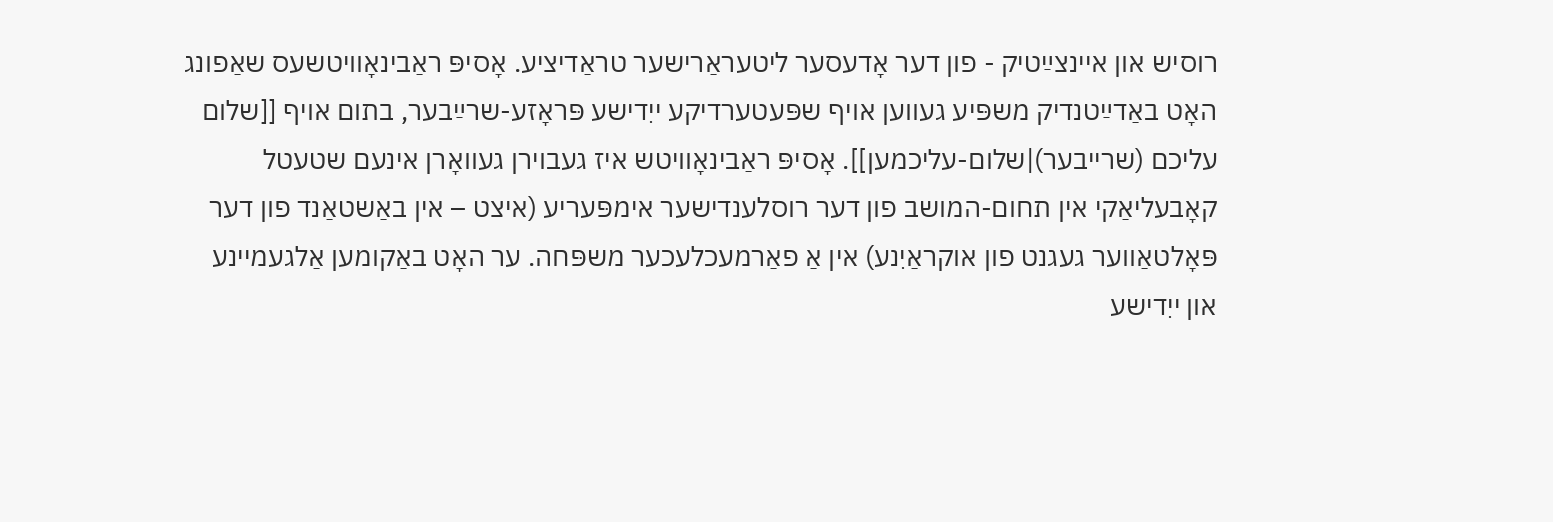רוסיש און איינצײַטיק - פון דער אָדעסער ליטעראַרישער טראַדיציע. אָסיפּ ראַבינאָוויטשעס שאַפונג האָט באַדײַטנדיק משפּיע געווען אויף שפּעטערדיקע ייִדישע פּראָזע-שרײַבער, בתום אויף [[שלום עליכם (שרייבער)|שלום-עליכמען]]. אָסיפּ ראַבינאָוויטש איז געבוירן געוואָרן אינעם שטעטל קאָבעליאַקי אין תחום-המושב פון דער רוסלענדישער אימפּעריע (איצט – אין באַשטאַנד פון דער פּאָלטאַווער געגנט פון אוקראַיִנע) אין אַ פאַרמעכלעכער משפּחה. ער האָט באַקומען אַלגעמיינע און ייִדישע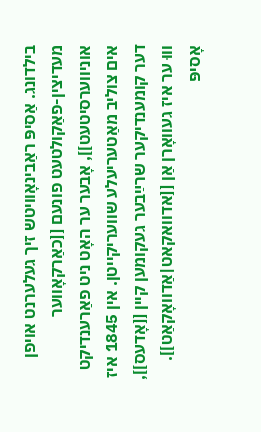בילדונג. אַסיפּ ראַבינאָוויטש זיך געלערנט אויפן מעדיצין-פאַקולטעט פונעם [[כאַרקאָווער אוניווערסיטעט]], אָבער ער האָט ניט פאַרענדיקט אים צוליב מאַטעריעלע שוועריקייטן. אין 1845 איז דער קומענדיקער שרײַבער געקומען קיין [[אָדעס]], וווּ ער איז געוואָרן אַן [[אדוואקאט|אַדוואָקאַט]]. אָסיפּ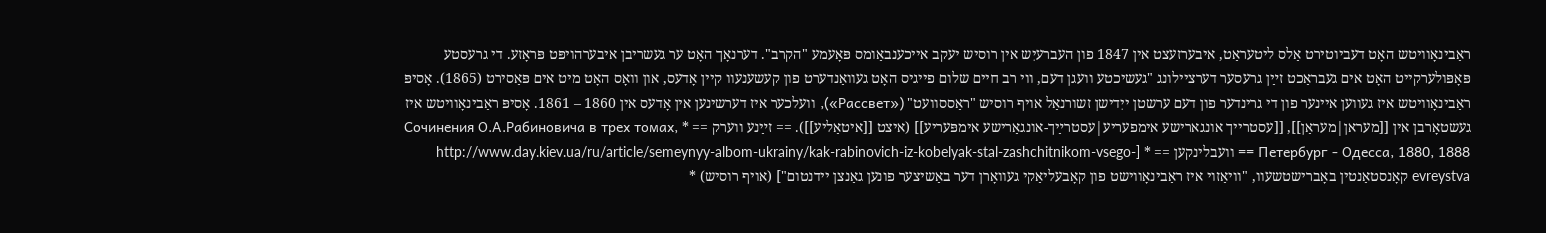ראַבינאָוויטש האָט דעביוטירט אַלס ליטעראַט, איבערזעצט אין 1847 פון העברעיִש אין רוסיש יעקב אייכענבאַומס פּאָעמע "הקרב". דערנאָך האָט ער געשריבן איבערהויפּט פּראָזע. די גרעסטע פּאָפּולערקייט האָט אים געבראַכט זײַן גרעסער דערציילונג "געשיכטע וועגן דעם, ווי רב חיים שלום פייגיס האָט געוואַנדערט פון קעשענעוו קיין אָדעס, און וואָס האָט מיט אים פּאַסירט (1865). אָסיפּ ראַבינאָוויטש איז געווען איינער פון די גרינדער פון דעם ערשטן ייִדישן זשורנאַל אויף רוסיש "ראַססוועט" («Рассвет»), וועלכער איז דערשינען אין אָדעס אין 1860 – 1861. אָסיפּ ראַבינאָוויטש איז געשטאָרבן אין [[מעראן|מעראַן]], [[עסטרייך אונגארישע אימפעריע|עסטרײַך-אונגאַרישע אימפּעריע]] (איצט [[איטאַליע]]). == זײַנע ווערק == * Сочинения О.А.Рабиновича в трех томах, Петербург - Одесса, 1880, 1888 == וועבלינקען == * [http://www.day.kiev.ua/ru/article/semeynyy-albom-ukrainy/kak-rabinovich-iz-kobelyak-stal-zashchitnikom-vsego-evreystva קאָנסטאַנטין באָברישטשעוו, "וויאַזוי איז ראַבינאָווישט פון קאָבעליאַקי געוואָרן דער באַשיצער פונען גאַנצן יידנטום"] (אויף רוסיש) *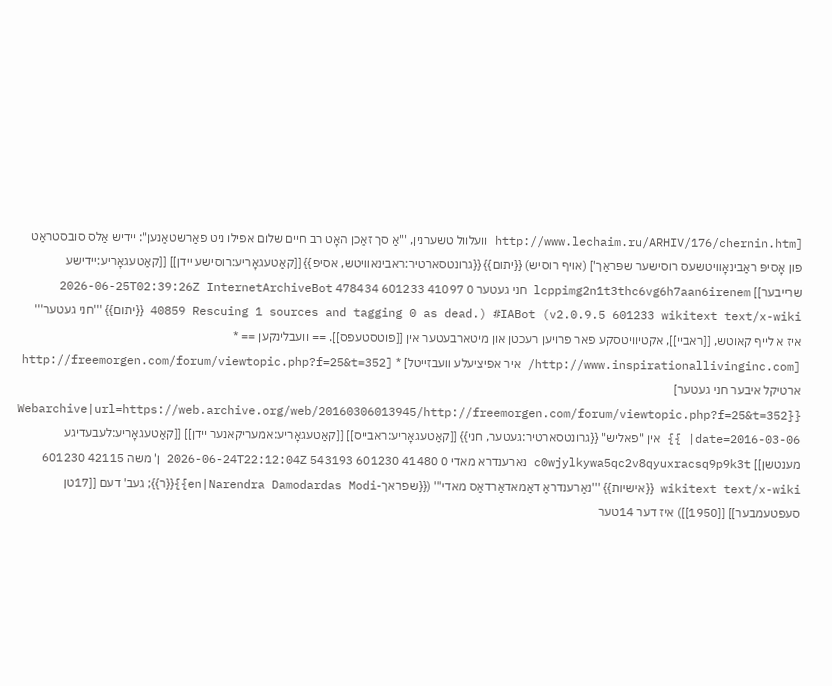[http://www.lechaim.ru/ARHIV/176/chernin.htm וועלוול טשערנין, '"אַ סך זאַכן האָט רב חיים שלום אפילו ניט פאַרשטאַנען": יידיש אַלס סובסטראַט פון אָסיפּ ראַבינאָוויטשעס רוסישער שפּראַך'] (אויף רוסיש) {{יתום}} {{גרונטסארטיר:ראבינאוויטש, אסיפ}} [[קאַטעגאָריע:רוסישע יידן]] [[קאַטעגאָריע:יידישע שרייבער]] lcppimg2n1t3thc6vg6h7aan6irenem חני געטער 0 41097 601233 478434 2026-06-25T02:39:26Z InternetArchiveBot 40859 Rescuing 1 sources and tagging 0 as dead.) #IABot (v2.0.9.5 601233 wikitext text/x-wiki {{יתום}} '''חני געטער''' איז א לייף קאוטש, [[ראביי]], אקטיוויטסקע פאר פרויען רעכטן און מיטארבעטער אין [[פוטסטעפס]]. == וועבלינקען == * [http://www.inspirationallivinginc.com/ איר אפיציעלע וועבזייטל] * [http://freemorgen.com/forum/viewtopic.php?f=25&t=352 ארטיקל איבער חני געטער] {{Webarchive|url=https://web.archive.org/web/20160306013945/http://freemorgen.com/forum/viewtopic.php?f=25&t=352 |date=2016-03-06 }} אין "פאליש" {{גרונטסארטיר:געטער, חני}} [[קאַטעגאָריע:ראבייס]] [[קאַטעגאָריע:אמעריקאנער יידן]] [[קאַטעגאָריע:לעבעדיגע מענטשן]] c0wjylkywa5qc2v8qyuxracsq9p9k3t נארענדרא מאדי 0 41480 601230 543193 2026-06-24T22:12:04Z ן' משה 42115 601230 wikitext text/x-wiki {{אישיות}} '''נאַרענדראַ דאַמאדאַרדאַס מאדי''' ({{שפראך-en|Narendra Damodardas Modi}}{{ר}}; געב' דעם [[17טן סעפטעמבער]] [[1950]]) איז דער 14טער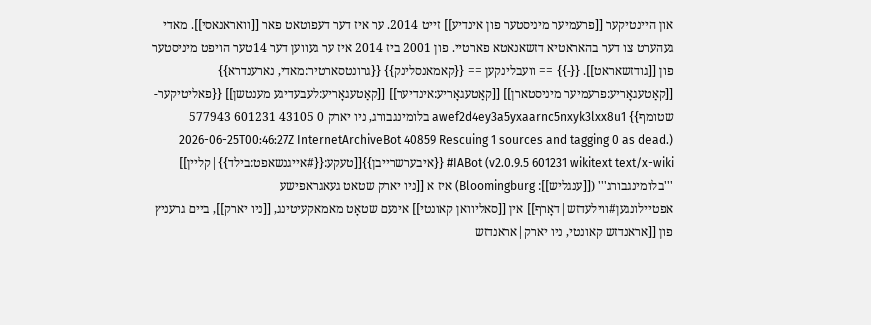און היינטיקער [[פרעמיער מיניסטער פון אינדיע]] זייט 2014. ער איז דער דעפוטאט פאר [[וואראנאסי]]. מאדי געהערט צו דער בהאראטיא דזשאנאטא פארטיי. פון 2001 ביז 2014 איז ער געווען דער 14טער הויפט מיניסטער פון [[גודזשאראט]]. {{-}} == וועבלינקען == {{קאמאנסלינק}} {{גרונטסארטיר:מאדי, נארענדרא}} [[קאַטעגאָריע:פרעמיער מיניסטארן]] [[קאַטעגאָריע:אינדיער]] [[קאַטעגאָריע:לעבעדיגע מענטשן]] {{פאליטיקער-שטומף}} awef2d4ey3a5yxaarnc5nxyk3lxx8u1 בלומינגבורג, ניו יארק 0 43105 601231 577943 2026-06-25T00:46:27Z InternetArchiveBot 40859 Rescuing 1 sources and tagging 0 as dead.) #IABot (v2.0.9.5 601231 wikitext text/x-wiki {{איבערשרייבן}}[[טעקע:{{#אייגנשאפט:בילד}}|קליין]] '''בלומינגבורג''' ([[ענגליש]]: Bloomingburg) איז א [[ניו יארק שטאט געאגראפישע אפטיילונגען#ווילעדזש|דאָרף]] אין [[סאליוואן קאונטי]] אינעם שטאָט מאמאקעיטינג, [[ניו יארק]], ביים גרעניץ פון [[אראנדזש קאונטי, ניו יארק|אראנדזש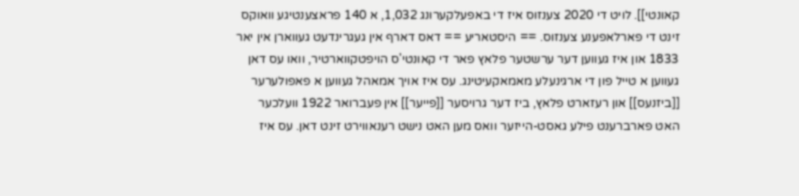קאונטי]]. לויט די 2020 צענזוס איז די באפעלקערונג 1,032, א 140 פראצענטיגע וואוקס זינט די פארלאפענע צענזוס. == היסטאריע == דאס דארף אין געגרינדעט געווארן אין יאר 1833 און איז געווען דער ערשטער פלאץ פאר די קאונטי'ס הויפטקווארטיר, וואו עס דאן געווען א טייל פון די ארגינעלע מאמאקעיטינג. עס איז אויך אמאהל געווען א פאפולערער [[ביזנעס]] און רעזארט פלאץ, ביז דער גרויסער [[פייער]] אין פעברואר 1922 וועלכער האט פארברענט פילע גאסט-הייזער וואס מען האט נישט רענאווירט זינט דאן. עס איז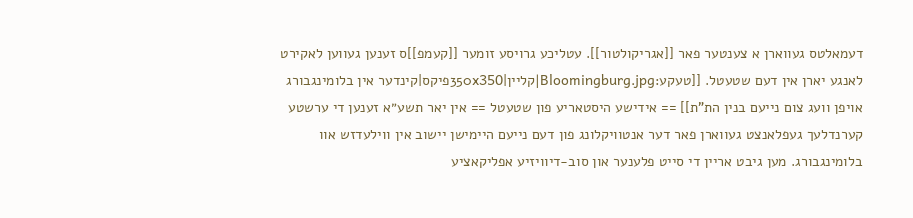דעמאלטס געווארן א צענטער פאר [[אגריקולטור]]. עטליכע גרויסע זומער [[קעמפ]]ס זענען געווען לאקירט לאנגע יארן אין דעם שטעטל. [[טעקע:Bloomingburg.jpg|קליין|350x350פיקס|קינדער אין בלומינגבורג אויפן וועג צום נייעם בנין הת"ת]] == אידישע היסטאריע פון שטעטל == אין יאר תשע״א זענען די ערשטע קערנדלעך געפלאנצט געווארן פאר דער אנטוויקלונג פון דעם נייעם היימישן יישוב אין ווילעדזש אוו בלומינגבורג. מען גיבט אריין די סייט פלענער און סוב-דיוויזיע אפליקאציע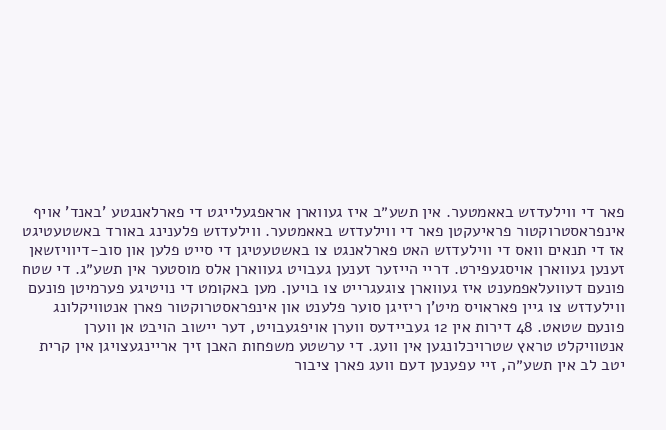פאר די ווילעדזש באאמטער. אין תשע״ב איז געווארן אראפגעלייגט די פארלאנגטע 'באנד' אויף אינפראסטרוקטור פראיעקטן פאר די ווילעדזש באאמטער. ווילעדזש פלענינג באורד באשטעטיגט אז די תנאים וואס די ווילעדזש האט פארלאנגט צו באשטעטיגן די סייט פלען און סוב-דיוויזשאן זענען געווארן אויסגעפירט. דריי הייזער זענען געבויט געווארן אלס מוסטער אין תשע״ג. די שטח פונעם דעוועלאפמענט איז געווארן צוגעגרייט צו בויען. מען באקומט די נויטיגע פערמיטן פונעם ווילעדזש צו גיין פאראויס מיט'ן ריזיגן סוער פלענט און אינפראסטרוקטור פארן אנטוויקלונג פונעם שטאט. 48 דירות אין 12 געביידעס ווערן אויפגעבויט, דער יישוב הויבט אן ווערן אנטוויקלט טראץ שטרויכלונגען אין וועג. די ערשטע משפחות האבן זיך אריינגעצויגן אין קרית יטב לב אין תשע״ה, זיי עפענען דעם וועג פארן ציבור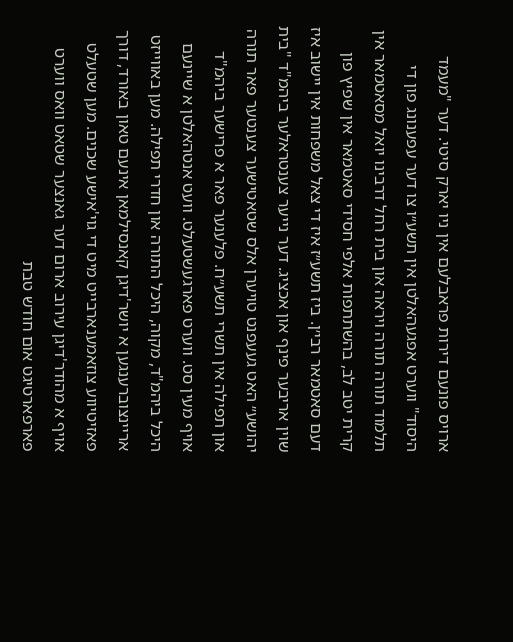ארויס פונעם דירות פראבלעם אין ניו יארק סיטי. דער "מעמד היסוד" ווערט אפגעהאלטן אין תשע״ו צו דער עפענונג פון די תלמוד תורה תורה ויראה און בית רחל דרבינו יואל מסאטמאר אין קרית יטב לב, בהשתתפות אלפי חסידי סאטמאר אין שפיץ פון דעם סאטמאר רבי׳ן. ביז תשע״ז איז די צאל משפחות אין יישוב איז שוין אריבער פינף און אכציג. דער נייער צענטראלער ביהמ"ד "בית יהושע״ האט געעפנט טויערן אלס שטאטישער צענטער פאר תורה און תפילה אין תשרי תשע״ח. פלענער פאר א פרישער ביהמ"ד אויף מעין סט. ווערט פארגעשטעלט. וועט אנטהאלטן א שיינעם היכל ביהמ"ד, מקוה, היכל התורה און חדרי תפילה. מען באווייזט אריינצוברענגען א יושר'דיגן קאנסילמאן אינעם טאון באורד, דורך פאזיטיווע צוזאמענארבייט מיט די גוי'אישע שכנים. מען שטעלט אויף א מהודר'דיגן עירוב ארום דער גאנצער שטאט וואס ווערט פארפארטיגט אום חודש טבת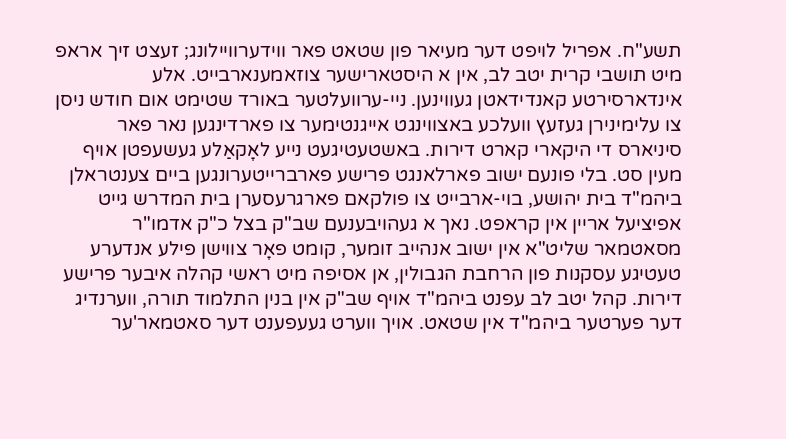תשע"ח. אפריל לויפט דער מעיאר פון שטאט פאר ווידערוויילונג; זעצט זיך אראפ מיט תושבי קרית יטב לב, אין א היסטארישער צוזאמענארבייט. אלע אינדארסירטע קאנדידאטן געווינען. ניי-ערוועלטער באורד שטימט אום חודש ניסן צו עלימינירן געזעץ וועלכע באצווינגט אייגנטימער צו פארדינגען נאר פאר סיניארס די היקארי קארט דירות. באשטעטיגעט נייע לאָקאַלע געשעפטן אויף מעין סט. בלי פונעם ישוב פארלאנגט פרישע פארברייטערונגען ביים צענטראלן ביהמ"ד בית יהושע, בוי-ארבייט צו פולקאם פארגרעסערן בית המדרש גייט אפיציעל אריין אין קראפט. נאך א געהויבענעם שב"ק בצל כ"ק אדמו"ר מסאטמאר שליט"א אין ישוב אנהייב זומער, קומט פאָר צווישן פילע אנדערע טעטיגע עסקנות פון הרחבת הגבולין, אן אסיפה מיט ראשי קהלה איבער פרישע דירות. קהל יטב לב עפנט ביהמ"ד אויף שב"ק אין בנין התלמוד תורה, ווערנדיג דער פערטער ביהמ"ד אין שטאט. אויך ווערט געעפענט דער סאטמאר'ער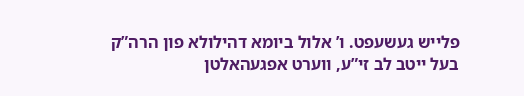פלייש געשעפט. ו’ אלול ביומא דהילולא פון הרה”ק בעל ייטב לב זי”ע, ווערט אפגעהאלטן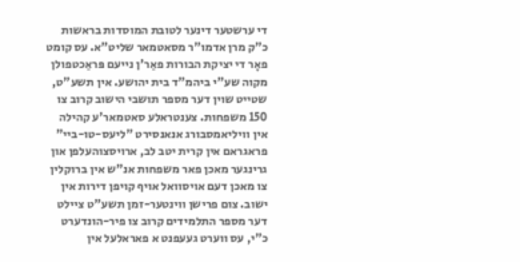די ערשטער דינער לטובת המוסדות בראשות כ”ק מרן אדמו”ר מסאטמאר שליט”א. עס קומט פאָר די יציקת הבורות פאַר'ן נייעם פּראַכטפולן מקוה שע"י ביהמ"ד בית יהושע. אין תשע"ט, שטייט שוין דער מספר תושבי הישוב קרוב צו 150 משפחות. צענטראלע סאטמאר'ע קהילה אין וויליאמסבורג אנאנסירט "ליעס-טו-ביי" פראגראם אין קרית יטב לב, ארויסצוהעלפן און גרינגער מאכן פאר משפחות אנ"ש אין ברוקלין צו מאכן דעם אויסוואל אויף קויפן דירות אין ישוב. צום פרישן ווינטער-זמן תשע"ט ציילט דער מספר התלמידים קרוב צו פיר-הונדערט כ"י, עס ווערט געעפנט א פאראלעל אין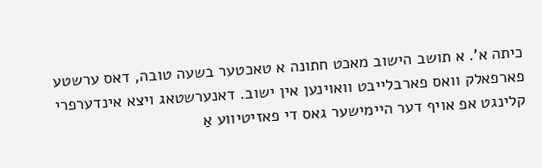כיתה א'. א תושב הישוב מאכט חתונה א טאכטער בשעה טובה, דאס ערשטע פארפאלק וואס פארבלייבט וואוינען אין ישוב. דאנערשטאג ויצא אינדערפרי קלינגט אפ אויף דער היימישער גאס די פאזיטיווע אַ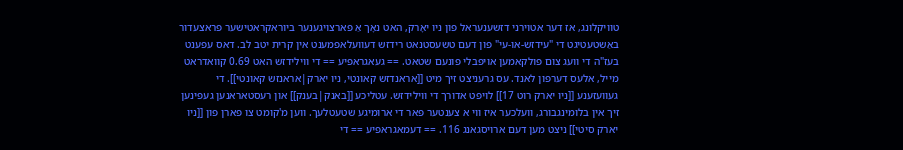טוויקלונג, אז דער אטוירני דזשענעראל פון ניו יאָרק, האט נאָך אַ פארצויגענער ביוראקראטישער פראצעדור באַשטעטיגט די "עידזש-או-עי" פון דעם טשעסטנאט רידזש דעוועלאפמענט אין קרית יטב לב. דאס עפענט בעז"ה די וועג צום פולקאמען אויפבלי פונעם שטאט. == געאגראפיע == די ווילידזש האט 0.69 קוואדראט מייל, אלעס דערפון לאנד. עס גרעניצט זיך מיט [[אראנדזש קאונטי, ניו יארק|אראנזש קאונטי]]. די געוועזענע [[ניו יארק רוט 17]] לויפט אדורך די ווילידזש. עטליכע [[באנק|בענק]] און רעסטאראנען געפינען זיך אין בלומינגבורג, וועלכער איז ווי א צענטער פאר די ארומיגע שטעטלעך. ווען מ'קומט צו פארן פון [[ניו יארק סיטי]] ניצט מען דעם ארויסגאנג 116. == דעמאגראפיע == די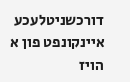דורכשניטלעכע איינקונפט פון א הויז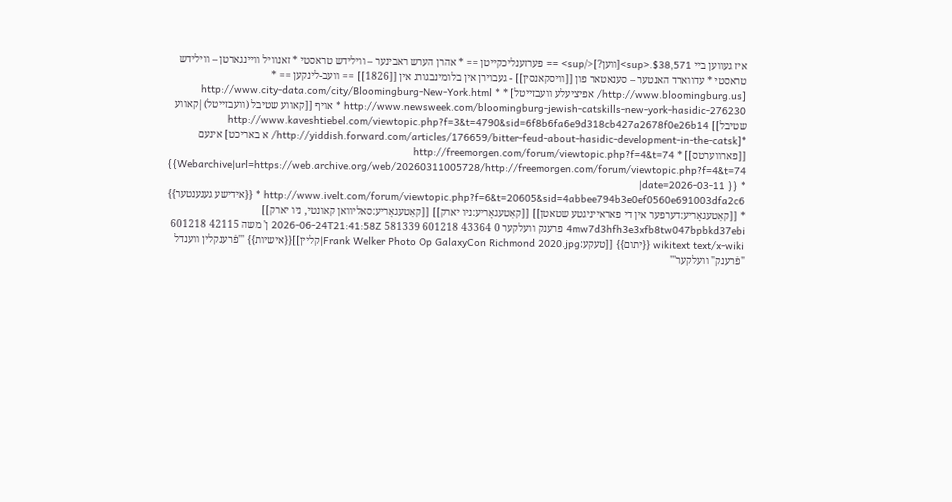איז געווען ביי $38,571.<sup>[ווען?]</sup> == פערזענליכקייטן == * אהרן הערש ראבינער – ווילידש טראסטי * זאנוויל וויינגארטן – ווילידש טראסטי * עדווארד האנטער – סענאטאר פון [[וויסקאנסין]] - געבוירן אין בלומינבגורג אין [[1826]] == וועב-לינקען == * [http://www.bloomingburg.us/ אפיציעלע וועבזייטל] * http://www.city-data.com/city/Bloomingburg-New-York.html * http://www.newsweek.com/bloomingburg-jewish-catskills-new-york-hasidic-276230 * אויף [[קאווע שטיבל (וועבזייטל)|קאווע שטיבל]] http://www.kaveshtiebel.com/viewtopic.php?f=3&t=4790&sid=6f8b6fa6e9d318cb427a2678f0e26b14 *[http://yiddish.forward.com/articles/176659/bitter-feud-about-hasidic-development-in-the-catsk/ א באריכט] אינעם [[פארווערטס]] * http://freemorgen.com/forum/viewtopic.php?f=4&t=74 {{Webarchive|url=https://web.archive.org/web/20260311005728/http://freemorgen.com/forum/viewtopic.php?f=4&t=74 |date=2026-03-11 }} * http://www.ivelt.com/forum/viewtopic.php?f=6&t=20605&sid=4abbee794b3e0ef0560e691003dfa2c6 * {{אידישע געגענטער}} * [[קאַטעגאָריע:דערפער אין די פאראייניגטע שטאטן]] [[קאַטעגאָריע:ניו יארק]] [[קאַטעגאָריע:סאליוואן קאונטי, ניו יארק]] 4mw7d3hfh3e3xfb8tw047bpbkd37ebi פרענק וועלקער 0 43364 601218 581339 2026-06-24T21:41:58Z ן' משה 42115 601218 wikitext text/x-wiki {{יתום}} [[טעקע:Frank Welker Photo Op GalaxyCon Richmond 2020.jpg|קליין]]{{אישיות}} '''פֿרענקלין ווענדל "פֿרענק" וועלקער'''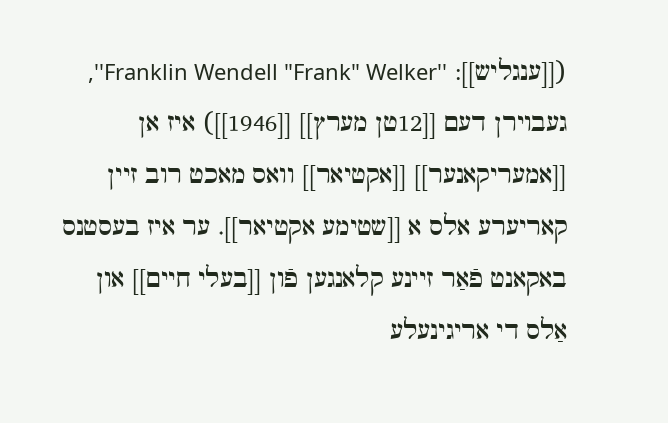([[ענגליש]]: ''Franklin Wendell "Frank" Welker'', געבוירן דעם [[12טן מערץ]] [[1946]]) איז אן [[אמעריקאנער]] [[אקטיאר]] וואס מאכט רוב זיין קאריערע אלס א [[שטימע אקטיאר]]. ער איז בעסטנס באקאנט פֿאַר זיינע קלאנגען פֿון [[בעלי חיים]] און אַלס די אריגינעלע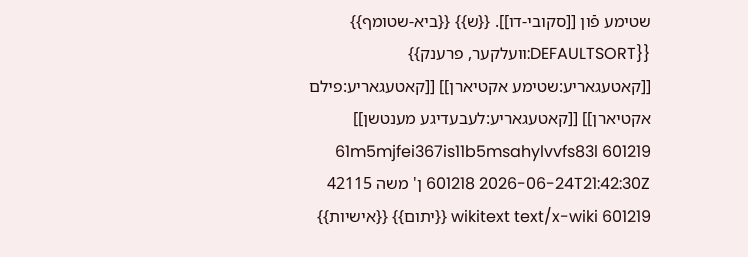שטימע פֿון [[סקובי-דו]]. {{ש}} {{ביא-שטומף}} {{DEFAULTSORT:וועלקער, פרענק}} [[קאטעגאריע:שטימע אקטיארן]] [[קאטעגאריע:פילם אקטיארן]] [[קאטעגאריע:לעבעדיגע מענטשן]] 61m5mjfei367is11b5msahylvvfs83l 601219 601218 2026-06-24T21:42:30Z ן' משה 42115 601219 wikitext text/x-wiki {{יתום}} {{אישיות}}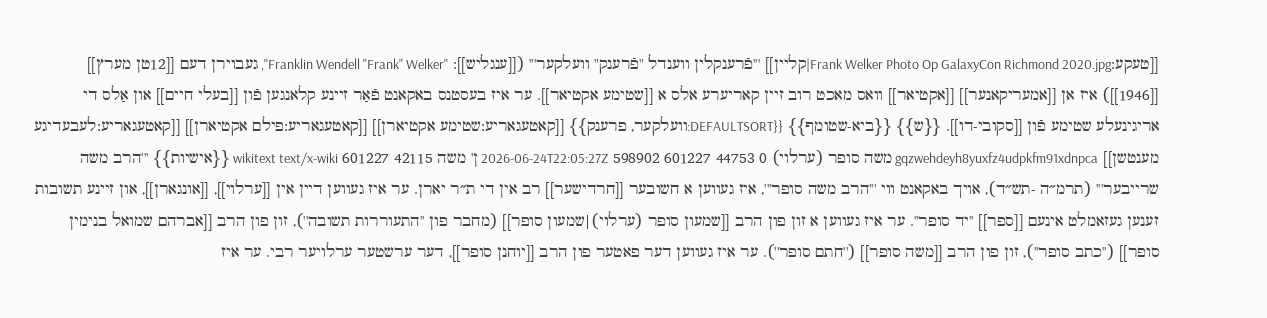[[טעקע:Frank Welker Photo Op GalaxyCon Richmond 2020.jpg|קליין]] '''פֿרענקלין ווענדל "פֿרענק" וועלקער''' ([[ענגליש]]: ''Franklin Wendell "Frank" Welker'', געבוירן דעם [[12טן מערץ]] [[1946]]) איז אן [[אמעריקאנער]] [[אקטיאר]] וואס מאכט רוב זיין קאריערע אלס א [[שטימע אקטיאר]]. ער איז בעסטנס באקאנט פֿאַר זיינע קלאנגען פֿון [[בעלי חיים]] און אַלס די אריגינעלע שטימע פֿון [[סקובי-דו]]. {{ש}} {{ביא-שטומף}} {{DEFAULTSORT:וועלקער, פרענק}} [[קאטעגאריע:שטימע אקטיארן]] [[קאטעגאריע:פילם אקטיארן]] [[קאטעגאריע:לעבעדיגע מענטשן]] gqzwehdeyh8yuxfz4udpkfm91xdnpca משה סופר (ערלוי) 0 44753 601227 598902 2026-06-24T22:05:27Z ן' משה 42115 601227 wikitext text/x-wiki {{אישיות}} '''הרב משה שרייבער''' (תרמ״ה -תש״ד), אויך באקאנט ווי '''הרב משה סופר''', איז געווען א חשובער [[חרדישער]] רב אין די ת״ר יארן. ער איז געווען דיין אין [[ערלוי]], [[אונגארן]], און זיינע תשובות זענען געזאמלט אינעם [[ספר]] ''יד סופר''. ער איז געווען א זון פון הרב [[שמעון סופר (ערלוי)|שמעון סופר]] (מחבר פון ''התעוררות תשובה''), זון פון הרב [[אברהם שמואל בנימין סופר]] (''כתב סופר''), זון פון הרב [[משה סופר]] (''חתם סופר''). ער איז געווען דער פאטער פון הרב [[יוחנן סופר]], דער ערשטער ערלויער רבי. ער איז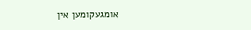אומגעקומען אין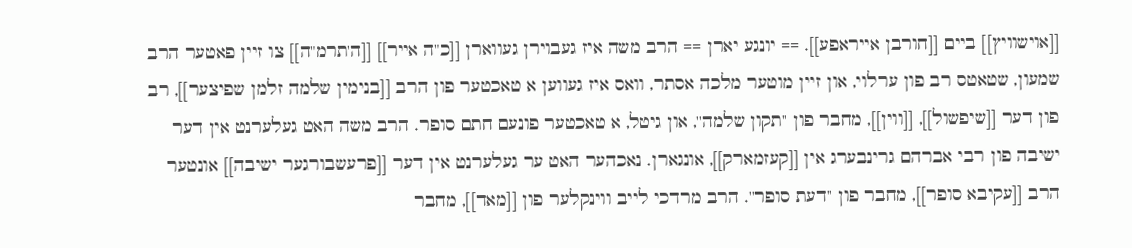[[אוישוויץ]] ביים [[חורבן אייראפע]]. == יונגע יארן == הרב משה איז געבוירן געווארן [[כ"ה אייר]] [[ה'תרמ"ה]] צו זיין פאטער הרב שמעון, שטאטס רב פון ערלוי, און זיין מוטער מלכה אסתר, וואס איז געווען א טאכטער פון הרב [[בנימין שלמה זלמן שפיצער]], רב פון דער [[שיפשול]], [[ווין]], מחבר פון ''תקון שלמה'', און גיטל, א טאכטער פונעם חתם סופר. הרב משה האט געלערנט אין דער ישיבה פון רבי אברהם גרינבערג אין [[קעזמארק]], אונגארן. נאכהער האט ער געלערנט אין דער [[פרעשבורגער ישיבה]] אונטער הרב [[עקיבא סופר]], מחבר פון ''דעת סופר''. הרב מרדכי לייב ווינקלער פון [[מאד]], מחבר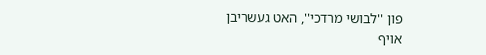פון ''לבושי מרדכי'', האט געשריבן אויף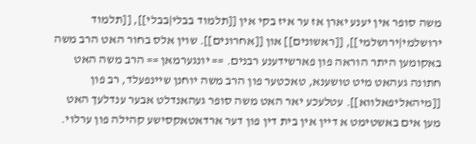משה סופר אין יענע יארן אז ער איז בקי אין [[תלמוד בבלי|בבלי]], [[תלמוד ירושלמי|ירושלמי]], [[ראשונים]] און [[אחרונים]]. שוין אלס בחור האט הרב משה באקומען היתר הוראה פון פארשידענע רבנים. == יונגערמאן == הרב משה האט חתונה געהאט מיט טושענא, טאכטער פון הרב משה יוחנן שיינפעלד, רב פון [[מיהאליפאלווא]]. עטלעכע יאר האט משה סופר געהאנדלט אבער ענדלעך האט מען אים באשטימט א דיין אין בית דין פון דער ארדאטאקסישע קהילה פון ערלוי.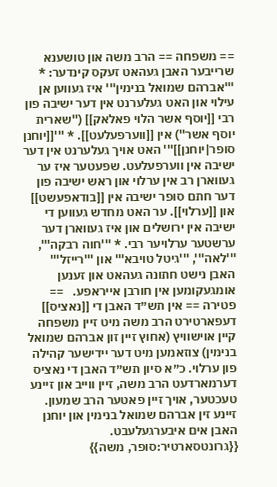== משפחה == הרב משה און טושענא שרייבער האבן געהאט זעקס קינדער: * '''אברהם שמואל בנימין''' איז געווען אן עילוי און האט געלערנט אין דער ישיבה פון רבי [[יוסף אשר הלוי פאלאק]] (''שארית יוסף אשר'') אין [[ווערפעלעט]]. * '''[[יוחנן סופר|יוחנן]]''' האט אויך געלערנט אין דער ישיבה אין ווערפעלעט. שפעטער איז ער געווארן רב אין ערלוי און ראש ישיבה פון דער חתם סופר ישיבה אין [[בודאפעשט]] און [[ערלוי]]. ער האט מחדש געווען די ישיבה אין ירושלים און איז געווארן דער ערשטער ערלויער רבי. * '''חוה רבקה''', '''לאה''', '''גיטל טויבא''' און '''רייזל''' האבן נישט חתונה געהאט און זענען אומגעקומען אין חורבן אייראפע.   == פטירה == אין תש״ד האבן די [[נאציס]] דעפארטירט הרב משה מיט זיין משפחה קיין אוישוויץ (אחוץ זיין זון אברהם שמואל בנימין) צוזאמען מיט דער יידישער קהילה פון ערלוי. כ״א סיון תש״ד האבן די נאציס דערמארדעט הרב משה, זיין ווייב און זיינע טעכטער, אויך זיין פאטער הרב שמעון. זיינע זין אברהם שמואל בנימין און יוחנן האבן אים איבערגעלעבט. {{גרונטסארטיר:סופר, משה}}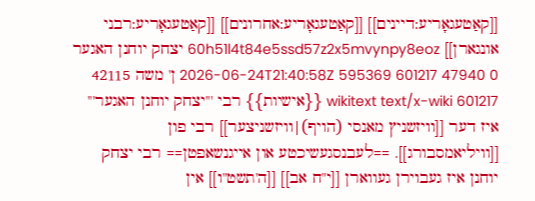[[קאַטעגאָריע:דיינים]] [[קאַטעגאָריע:אחרונים]] [[קאַטעגאָריע:רבני אונגארן]] 60h51l4t84e5ssd57z2x5mvynpy8eoz יצחק יוחנן האגער 0 47940 601217 595369 2026-06-24T21:40:58Z ן' משה 42115 601217 wikitext text/x-wiki {{אישיות}} רבי '''יצחק יוחנן האגער''' איז דער [[וויזשניץ מאנסי (הויף)|וויזשניצער]] רבי פון [[וויליאמסבורג]]. ==לעבנסגעשיכטע און אייגנשאפטן== רבי יצחק יוחנן איז געבוירן געווארן [[י"ח אב]] [[ה'תשט"ו]] אין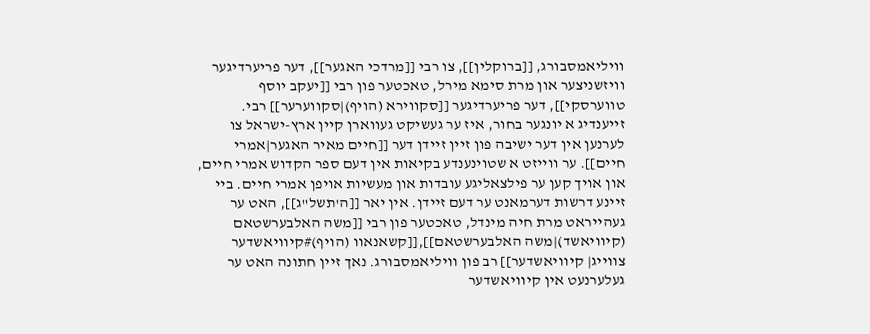וויליאמסבורג, [[ברוקלין]], צו רבי [[מרדכי האגער]], דער פריערדיגער וויזשניצער און מרת סימא מירל, טאכטער פון רבי [[יעקב יוסף טווערסקי]], דער פריערדיגער [[סקווירא (הויף)|סקווערער]] רבי. זייענדיג א יונגער בחור, איז ער געשיקט געווארן קיין ארץ-ישראל צו לערנען אין דער ישיבה פון זיין זיידן דער [[חיים מאיר האגער|אמרי חיים]]. ער ווייזט א שטוינענדע בקיאות אין דעם ספר הקדוש אמרי חיים, און אויך קען ער פילצאליגע עובדות און מעשיות אויפן אמרי חיים. ביי זיינע דרשות דערמאנט ער דעם זיידן. אין יאר [[ה'תשל"ג]], האט ער געהייראט מרת חיה מינדל, טאכטער פון רבי [[משה האלבערשטאם (קיוויאשד)|משה האלבערשטאם]],[[קשאנאוו (הויף)#קיוויאשדער צווייג| קיוויאשדער]] רב פון וויליאמסבורג. נאך זיין חתונה האט ער געלערנעט אין קיוויאשדער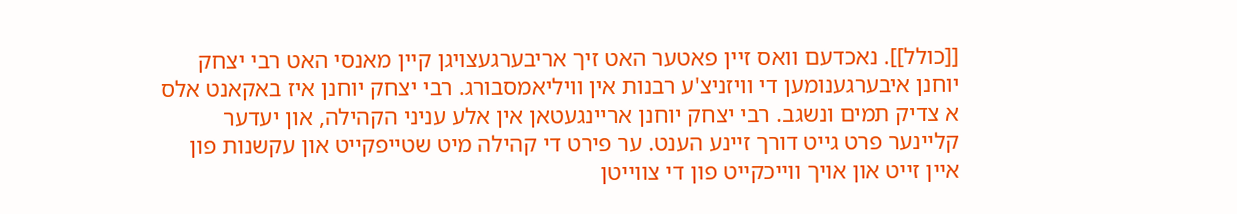[[כולל]]. נאכדעם וואס זיין פאטער האט זיך אריבערגעצויגן קיין מאנסי האט רבי יצחק יוחנן איבערגענומען די וויזניצ'ע רבנות אין וויליאמסבורג. רבי יצחק יוחנן איז באקאנט אלס א צדיק תמים ונשגב. רבי יצחק יוחנן אריינגעטאן אין אלע עניני הקהילה, און יעדער קליינער פרט גייט דורך זיינע הענט. ער פירט די קהילה מיט שטייפקייט און עקשנות פון איין זייט און אויך ווייכקייט פון די צווייטן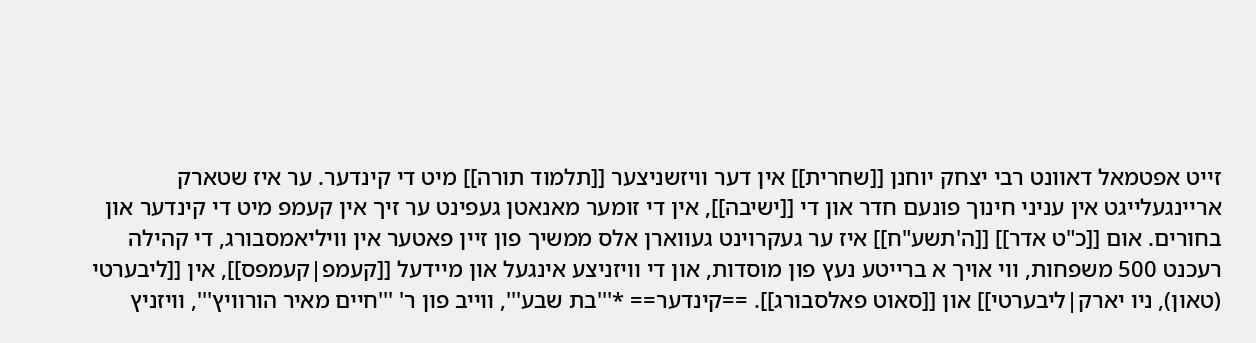זייט אפטמאל דאוונט רבי יצחק יוחנן [[שחרית]] אין דער וויזשניצער [[תלמוד תורה]] מיט די קינדער. ער איז שטארק אריינגעלייגט אין עניני חינוך פונעם חדר און די [[ישיבה]], אין די זומער מאנאטן געפינט ער זיך אין קעמפ מיט די קינדער און בחורים. אום [[כ"ט אדר]] [[ה'תשע"ח]] איז ער געקרוינט געווארן אלס ממשיך פון זיין פאטער אין וויליאמסבורג, די קהילה רעכנט 500 משפחות, ווי אויך א ברייטע נעץ פון מוסדות, און די וויזניצע אינגעל און מיידעל [[קעמפ|קעמפס]], אין [[ליבערטי (טאון), ניו יארק|ליבערטי]] און [[סאוט פאלסבורג]]. ==קינדער== *'''בת שבע''', ווייב פון ר' '''חיים מאיר הורוויץ''', וויזניץ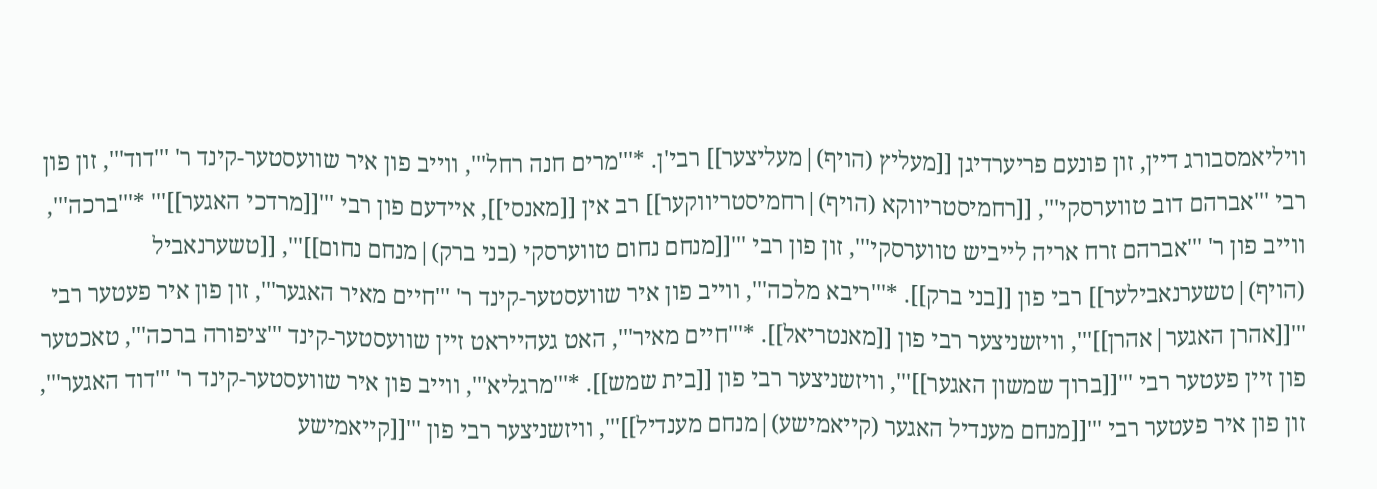וויליאמסבורג דיין, זון פונעם פריערדיגן [[מעליץ (הויף)|מעליצער]] רבי'ן. *'''מרים חנה רחל''', ווייב פון איר שוועסטער-קינד ר' '''דוד''', זון פון רבי '''אברהם דוב טווערסקי''', [[רחמיסטריווקא (הויף)|רחמיסטריווקער]] רב אין [[מאנסי]], איידעם פון רבי '''[[מרדכי האגער]]''' *'''ברכה''', ווייב פון ר' '''אברהם זרח אריה לייביש טווערסקי''', זון פון רבי '''[[מנחם נחום טווערסקי (בני ברק)|מנחם נחום]]''', [[טשערנאביל (הויף)|טשערנאבילער]] רבי פון [[בני ברק]]. *'''ריבא מלכה''', ווייב פון איר שוועסטער-קינד ר' '''חיים מאיר האגער''', זון פון איר פעטער רבי '''[[אהרן האגער|אהרן]]''', וויזשניצער רבי פון [[מאנטריאל]]. *'''חיים מאיר''', האט געהייראט זיין שוועסטער-קינד '''ציפורה ברכה''', טאכטער פון זיין פעטער רבי '''[[ברוך שמשון האגער]]''', וויזשניצער רבי פון [[בית שמש]]. *'''מרגליא''', ווייב פון איר שוועסטער-קינד ר' '''דוד האגער''', זון פון איר פעטער רבי '''[[מנחם מענדיל האגער (קייאמישע)|מנחם מענדיל]]''', וויזשניצער רבי פון '''[[קייאמישע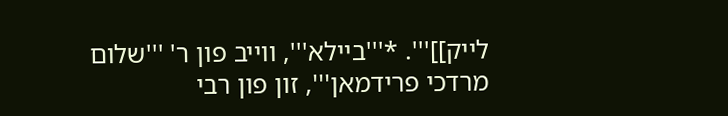לייק]]'''. *'''ביילא''', ווייב פון ר' '''שלום מרדכי פרידמאן''', זון פון רבי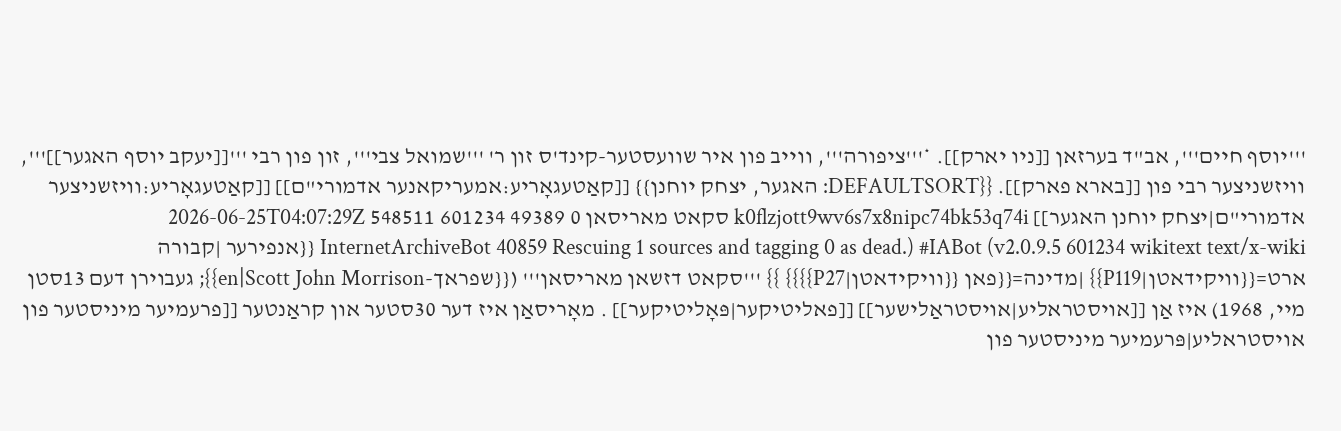'''יוסף חיים''', אב"ד בערזאן [[ניו יארק]]. *'''ציפורה''', ווייב פון איר שוועסטער-קינד'ס זון ר' '''שמואל צבי''', זון פון רבי '''[[יעקב יוסף האגער]]''', וויזשניצער רבי פון [[בארא פארק]]. {{DEFAULTSORT: האגער, יצחק יוחנן}} [[קאַטעגאָריע:אמעריקאנער אדמורי"ם]] [[קאַטעגאָריע:וויזשניצער אדמורי"ם|יצחק יוחנן האגער]] k0flzjott9wv6s7x8nipc74bk53q74i סקאט מאריסאן 0 49389 601234 548511 2026-06-25T04:07:29Z InternetArchiveBot 40859 Rescuing 1 sources and tagging 0 as dead.) #IABot (v2.0.9.5 601234 wikitext text/x-wiki {{אנפירער |קבורה ארט={{וויקידאטן|P119}} |מדינה={{פאן {{וויקידאטן|P27}}}} }} '''סקאט דזשאן מאריסאן''' ({{שפראך-en|Scott John Morrison}}; געבוירן דעם 13סטן מיי, 1968) איז אַן [[אויסטראליע|אויסטראַלישער]] [[פאליטיקער|פּאָליטיקער]] . מאָריסאַן איז דער 30סטער און קראַנטער [[פרעמיער מיניסטער פון אויסטראליע|פּרעמיער מיניסטער פון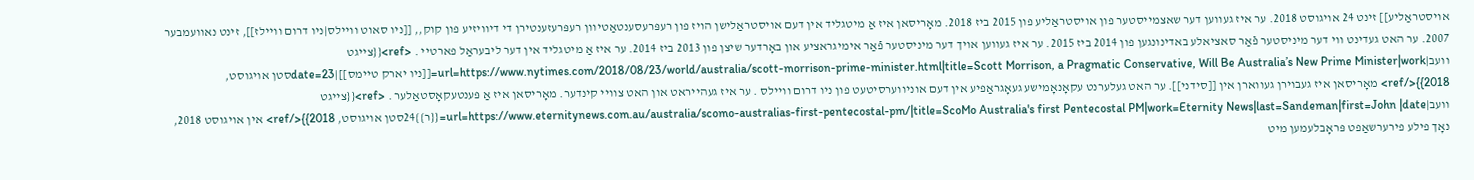אויסטראַליע]] זינט 24 אויגוסט 2018. ער איז געווען דער שאצמייסטער פון אויסטראַליע פון 2015 ביז 2018. מאָריסאן איז אַ מיטגליד אין דעם אויסטראַלישן הויז פון רעפּרעסענטאַטיוון רעפּרעזענטירן די דיוויזיע פון קוק,, [[ניו סאוט וויילס|ניו דרום וויילז]], זינט נאוועמבער 2007. ער האט געדינט ווי דער מיניסטער פֿאַר סאציאלע באדינונגען פון 2014 ביז 2015. ער איז געווען אויך דער מיניסטער פֿאַר אימיגראציע און באָרדער שיצן פון 2013 ביז 2014. ער איז אַ מיטגליד אין דער ליבעראַל פארטיי . <ref>{{צייגט וועב|url=https://www.nytimes.com/2018/08/23/world/australia/scott-morrison-prime-minister.html|title=Scott Morrison, a Pragmatic Conservative, Will Be Australia’s New Prime Minister|work=[[ניו יארק טיימס]]|date=23סטן אויגוסט, 2018}}</ref> מאָריסאן איז געבוירן געווארן אין [[סידני]]. ער האט געלערנט עקאָנאָמישע געאָגראַפיע אין דעם אוניווערסיטעט פון ניו דרום וויילס . ער איז געהייראט און האט צוויי קינדער. מאָריסאן איז אַ פּענטעקאָסטאַלער . <ref>{{צייגט וועב|url=https://www.eternitynews.com.au/australia/scomo-australias-first-pentecostal-pm/|title=ScoMo Australia's first Pentecostal PM|work=Eternity News|last=Sandeman|first=John |date={{ר}}24סטן אויגוסט, 2018}}</ref> אין אויגוסט 2018, נאָך פילע פירערשאַפט פּראָבלעמען מיט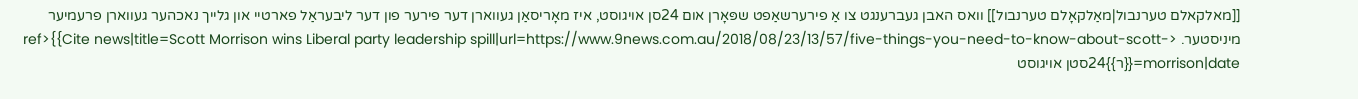[[מאלקאלם טערנבול|מאַלקאָלם טערנבול]] וואס האבן געברענגט צו אַ פירערשאַפט שפּאָרן אום 24סן אויגוסט, איז מאָריסאַן געווארן דער פירער פון דער ליבעראַל פארטיי און גלייך נאכהער געווארן פרעמיער מיניסטער. <ref>{{Cite news|title=Scott Morrison wins Liberal party leadership spill|url=https://www.9news.com.au/2018/08/23/13/57/five-things-you-need-to-know-about-scott-morrison|date={{ר}}24סטן אויגוסט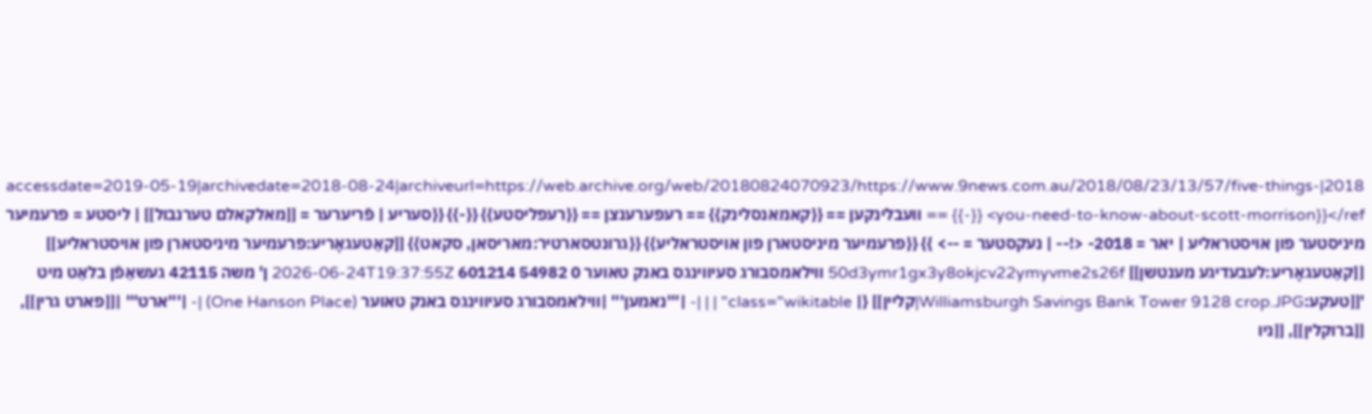2018|accessdate=2019-05-19|archivedate=2018-08-24|archiveurl=https://web.archive.org/web/20180824070923/https://www.9news.com.au/2018/08/23/13/57/five-things-you-need-to-know-about-scott-morrison}}</ref> {{-}} == וועבלינקען == {{קאמאנסלינק}} == רעפערענצן == {{רעפליסטע}} {{-}} {{סעריע | פֿריערער = [[מאלקאלם טערנבול]] | ליסטע = פרעמיער מיניסטער פון אויסטראליע | יאר = 2018- <!-- | נעקסטער = --> }} {{פרעמיער מיניסטארן פון אויסטראליע}} {{גרונטסארטיר:מאריסאן, סקאט}} [[קאַטעגאָריע:פרעמיער מיניסטארן פון אויסטראליע]] [[קאַטעגאָריע:לעבעדיגע מענטשן]] 50d3ymr1gx3y8okjcv22ymyvme2s26f ווילאמסבורג סעיווינגס באנק טאוער 0 54982 601214 2026-06-24T19:37:55Z ן' משה 42115 געשאַפֿן בלאַט מיט '[[טעקע:Williamsburgh Savings Bank Tower 9128 crop.JPG|קליין]] {| class="wikitable" | | |- |'''נאמען''' |ווילאמסבורג סעיווינגס באנק טאוער (One Hanson Place) |- |'''ארט''' |[[פארט גרין]], [[ברוקלין]], [[ניו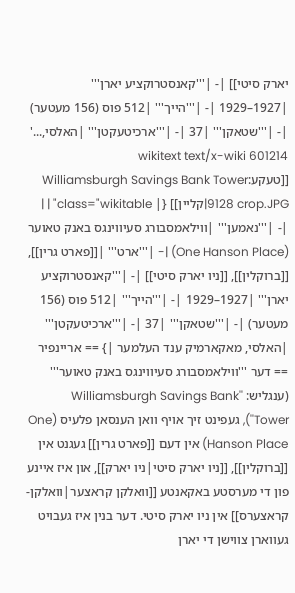יארק סיטי]] |- |'''קאנסטרוקציע יארן''' |1927–1929 |- |'''הייך''' |512 פוס (156 מעטער) |- |'''שטאקן''' |37 |- |'''ארכיטעקטן''' |האלסי,...' 601214 wikitext text/x-wiki [[טעקע:Williamsburgh Savings Bank Tower 9128 crop.JPG|קליין]] {| class="wikitable" | | |- |'''נאמען''' |ווילאמסבורג סעיווינגס באנק טאוער (One Hanson Place) |- |'''ארט''' |[[פארט גרין]], [[ברוקלין]], [[ניו יארק סיטי]] |- |'''קאנסטרוקציע יארן''' |1927–1929 |- |'''הייך''' |512 פוס (156 מעטער) |- |'''שטאקן''' |37 |- |'''ארכיטעקטן''' |האלסי, מאקארמיק ענד העלמער |} == אריינפיר == דער '''ווילאמסבורג סעיווינגס באנק טאוער''' (ענגליש: ''Williamsburgh Savings Bank Tower''), געפינט זיך אויף וואן הענסאן פלעיס (One Hanson Place) אין דעם [[פארט גרין]] געגנט אין [[ברוקלין]], [[ניו יארק סיטי|ניו יארק]], און איז איינע פון די מערסטע באקאנטע [[וואלקן קראצער|וואלקן-קראצערס]] אין ניו יארק סיטי. דער בנין איז געבויט געווארן צווישן די יארן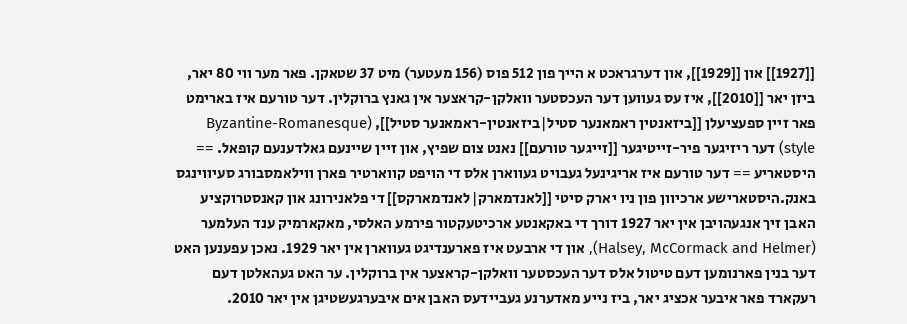[[1927]] און [[1929]], און דערגראכט א הייך פון 512 פוס (156 מעטער) מיט 37 שטאקן. פאר מער ווי 80 יאר, ביזן יאר [[2010]], איז עס געווען דער העכסטער וואלקן-קראצער אין גאנץ ברוקלין. דער טורעם איז בארימט פאר זיין ספעציעלן [[ביזאנטין ראמאנער סטיל|ביזאנטין-ראמאנער סטיל]], (Byzantine-Romanesque style) דער ריזיגער פיר-זייטיגער [[זייגער טורעם]] נאנט צום שפיץ, און זיין שיינעם גאלדענעם קופאל. == היסטאריע == דער טורעם איז אריגינעל געבויט געווארן אלס די הויפט קווארטיר פארן ווילאמסבורג סעיווינגס באנק.היסטארישע ארכיוון פון ניו יארק סיטי [[לאנדמארק|לאנדמארקס]] די פלאנירונג און קאנסטרוקציע האבן זיך אנגעהויבן אין יאר 1927 דורך די באקאנטע ארכיטעקטור פירמע האלסי, מאקארמיק ענד העלמער (Halsey, McCormack and Helmer), און די ארבעט איז פארענדיגט געווארן אין יאר 1929. נאכן עפענען האט דער בנין פארנומען דעם טיטול אלס דער העכסטער וואלקן-קראצער אין ברוקלין. ער האט געהאלטן דעם רעקארד פאר איבער אכציג יאר, ביז נייע מאדערנע געביידעס האבן אים איבערגעשטיגן אין יאר 2010.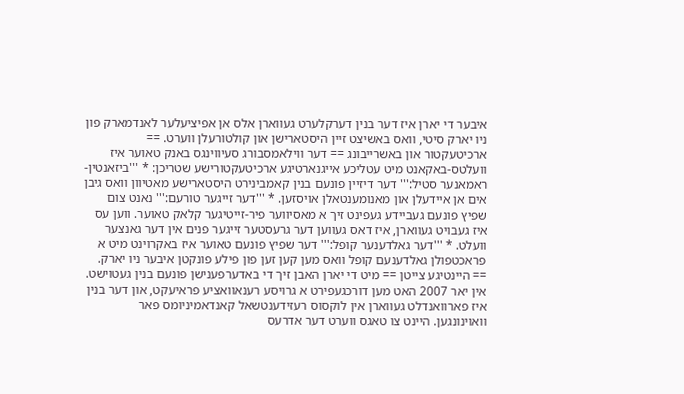איבער די יארן איז דער בנין דערקלערט געווארן אלס אן אפיציעלער לאנדמארק פון ניו יארק סיטי, וואס באשיצט זיין היסטארישן און קולטורעלן ווערט. == ארכיטעקטור און באשרייבונג == דער ווילאמסבורג סעיווינגס באנק טאוער איז וועלטס-באקאנט מיט עטליכע אייגנארטיגע ארכיטעקטורישע שטריכן: * '''ביזאנטין-ראמאנער סטיל:''' דער דיזיין פונעם בנין קאמבינירט היסטארישע מאטיוון וואס גיבן אים אן איידעלן און מאנומענטאלן אויסזען. * '''דער זייגער טורעם:''' נאנט צום שפיץ פונעם געביידע געפינט זיך א מאסיווער פיר-זייטיגער קלאק טאוער. ווען עס איז געבויט געווארן, איז דאס געווען דער גרעסטער זייגער פנים אין דער גאנצער וועלט. * '''דער גאלדענער קופל:''' דער שפיץ פונעם טאוער איז באקרוינט מיט א פראכטפולן גאלדענעם קופל וואס מען קען זען פון פילע פונקטן איבער ניו יארק. == היינטיגע צייטן == מיט די יארן האבן זיך די באדערפענישן פונעם בנין געטוישט. אין יאר 2007 האט מען דורכגעפירט א גרויסע רענאוואציע פראיעקט, און דער בנין איז פארוואנדלט געווארן אין לוקסוס רעזידענטשאל קאנדאמיניומס פאר וואוינונגען. היינט צו טאגס ווערט דער אדרעס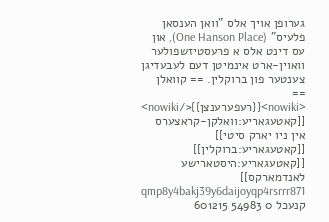גערופן אויך אלס "וואן הענסאן פלעיס" (One Hanson Place), און עס דינט אלס א פרעסטיזשפולער וואוין-ארט אינמיטן דעם לעבעדיגן צענטער פון ברוקלין. == קוואלן == <nowiki>{{רעפערענצן}}</nowiki> [[קאטעגאריע:וואלקן-קראצערס אין ניו יארק סיטי]] [[קאטעגאריע:ברוקלין]] [[קאטעגאריע:היסטארישע לאנדמארקס]] qmp8y4bakj39y6daijoyqp4rsrrr871 קנעכל 0 54983 601215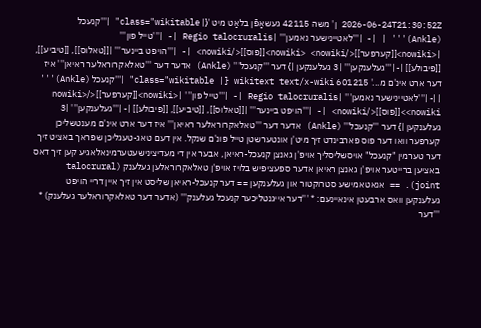2026-06-24T21:30:52Z ן' משה 42115 געשאַפֿן בלאַט מיט '{| class="wikitable" |'''קנעכל (Ankle)''' | |- |'''לאטיינישער נאמען''' |Regio talocruralis |- |'''טייל פון''' |<nowiki>[[קערפער]]</nowiki> <nowiki>[[פוס]]</nowiki> |- |'''הויפט ביינער''' |[[טאלוס]], [[טיביע]], [[פיבולע]] |- |'''געלענקען''' |3 געלענקען |} דער '''קנעכל''' (Ankle) אדער דער '''טאלאקרוראלער ראיאן''' איז דער ארט אינ'ם מ...' 601215 wikitext text/x-wiki {| class="wikitable" |'''קנעכל (Ankle)''' | |- |'''לאטיינישער נאמען''' |Regio talocruralis |- |'''טייל פון''' |<nowiki>[[קערפער]]</nowiki> <nowiki>[[פוס]]</nowiki> |- |'''הויפט ביינער''' |[[טאלוס]], [[טיביע]], [[פיבולע]] |- |'''געלענקען''' |3 געלענקען |} דער '''קנעכל''' (Ankle) אדער דער '''טאלאקרוראלער ראיאן''' איז דער ארט אינ'ם מענטשליכן קערפער וואו דער פוס פארבינדט זיך מיט'ן אונטערשטן טייל פונ'ם שנקל. אין דעם טאג-טעגליכן שפראך באציט זיך דער טערמין "קנעכל" אויסשליסליך אויפ'ן גאנצן קנעכל-ראיאן, אבער אין די מעדיצינישעטערמינאלאגיע קען זיך דאס באציען ברייטער אויפ'ן גאנצן ראיאן אדער ספעציפיש בלויז אויפ'ן טאלאקרוראלען געלענק (talocrural joint). == אנאטאמישע סטרוקטור און געלענקען == דער קנעכל-ראיאן שליסט אין זיך איין דריי הויפט געלענקען וואס ארבעטן אינאיינעם: * '''דער אייגנטליכער קנעכל געלענק''' (אדער דער טאלאקרוראלער געלענק) * '''דער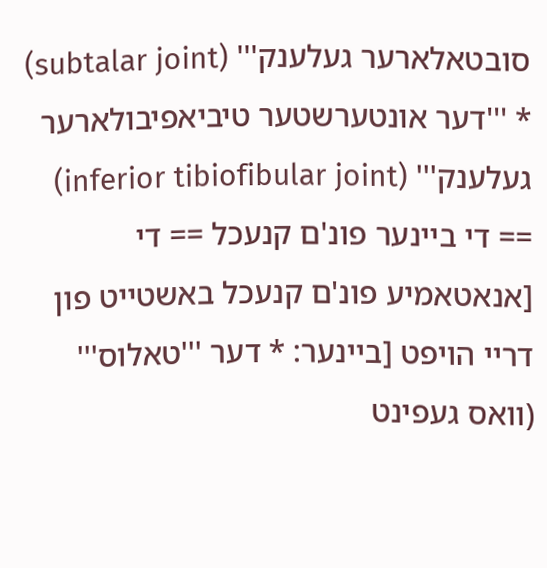סובטאלארער געלענק''' (subtalar joint) * '''דער אונטערשטער טיביאפיבולארער געלענק''' (inferior tibiofibular joint) == די ביינער פונ'ם קנעכל == די [אנאטאמיע פונ'ם קנעכל באשטייט פון דריי הויפט [ביינער: * דער '''טאלוס''' (וואס געפינט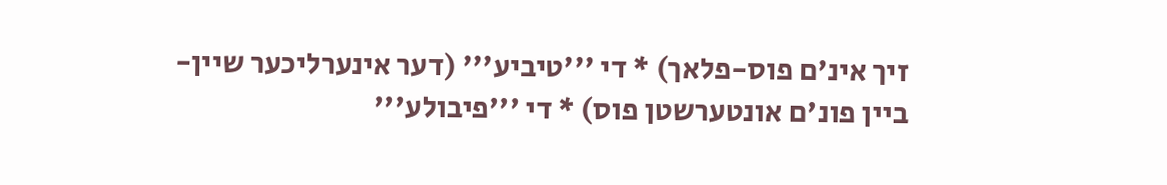זיך אינ'ם פוס-פלאך) * די '''טיביע''' (דער אינערליכער שיין-ביין פונ'ם אונטערשטן פוס) * די '''פיבולע'''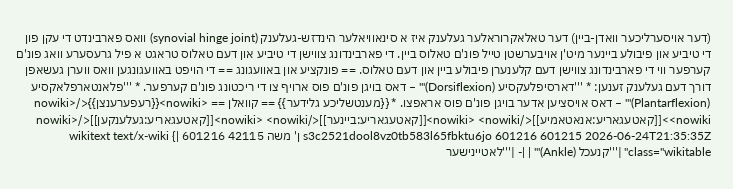(דער אויסערליכער וואדן-ביין) דער טאלאקרוראלער געלענק איז א סינאוויאלער הינדזש-געלענק (synovial hinge joint) וואס פארבינדט די עקן פון די טיביע און פיבולע ביינער מיט'ן אויבערשטן טייל פונ'ם טאלוס ביין. די פארבינדונג צווישן די טיביע און דעם טאלוס טראגט א פיל גרעסערע וואג פונ'ם קערפער ווי די פארבינדונג צווישן דעם קלענערן פיבולע ביין און דעם טאלוס. == פונקציע און באוועגונג == די הויפט באוועגונגען וואס ווערן געשאפן דורך דעם געלענק זענען: * '''דארסיפלעקסיע (Dorsiflexion)''' – דאס בויגן פונ'ם פוס ארויף צו די ריכטונג פונ'ם קערפער. * '''פלאנטארפלאקסיע (Plantarflexion)''' – דאס אויסציען אדער בויגן פונ'ם פוס אראפצו. * {{מענטשליכע גלידער}} == קוואלן == <nowiki>{{רעפערענצן}}</nowiki> <nowiki>[[קאטעגאריע:אנאטאמיע]]</nowiki> <nowiki>[[קאטעגאריע:ביינער]]</nowiki> <nowiki>[[קאטעגאריע:געלענקען]]</nowiki> s3c2521dool8vz0tb583l65fbktu6jo 601216 601215 2026-06-24T21:35:35Z ן' משה 42115 601216 wikitext text/x-wiki {| class="wikitable" |'''קנעכל (Ankle)''' | |- |'''לאטיינישער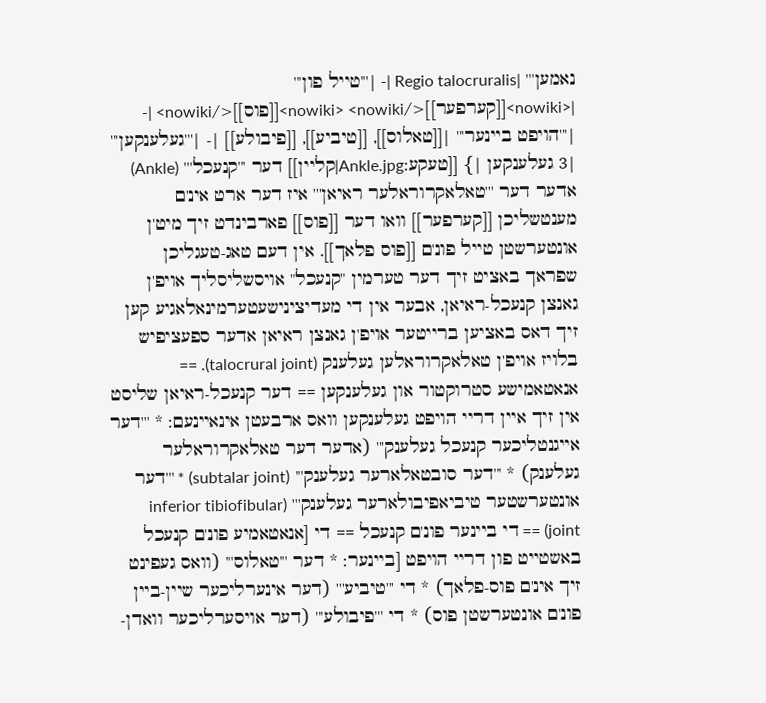נאמען''' |Regio talocruralis |- |'''טייל פון''' |<nowiki>[[קערפער]]</nowiki> <nowiki>[[פוס]]</nowiki> |- |'''הויפט ביינער''' |[[טאלוס]], [[טיביע]], [[פיבולע]] |- |'''געלענקען''' |3 געלענקען |} [[טעקע:Ankle.jpg|קליין]] דער '''קנעכל''' (Ankle) אדער דער '''טאלאקרוראלער ראיאן''' איז דער ארט אינ'ם מענטשליכן [[קערפער]] וואו דער [[פוס]] פארבינדט זיך מיט'ן אונטערשטן טייל פונ'ם [[פוס פלאך]]. אין דעם טאג-טעגליכן שפראך באציט זיך דער טערמין "קנעכל" אויסשליסליך אויפ'ן גאנצן קנעכל-ראיאן, אבער אין די מעדיצינישעטערמינאלאגיע קען זיך דאס באציען ברייטער אויפ'ן גאנצן ראיאן אדער ספעציפיש בלויז אויפ'ן טאלאקרוראלען געלענק (talocrural joint). == אנאטאמישע סטרוקטור און געלענקען == דער קנעכל-ראיאן שליסט אין זיך איין דריי הויפט געלענקען וואס ארבעטן אינאיינעם: * '''דער אייגנטליכער קנעכל געלענק''' (אדער דער טאלאקרוראלער געלענק) * '''דער סובטאלארער געלענק''' (subtalar joint) * '''דער אונטערשטער טיביאפיבולארער געלענק''' (inferior tibiofibular joint) == די ביינער פונ'ם קנעכל == די [אנאטאמיע פונ'ם קנעכל באשטייט פון דריי הויפט [ביינער: * דער '''טאלוס''' (וואס געפינט זיך אינ'ם פוס-פלאך) * די '''טיביע''' (דער אינערליכער שיין-ביין פונ'ם אונטערשטן פוס) * די '''פיבולע''' (דער אויסערליכער וואדן-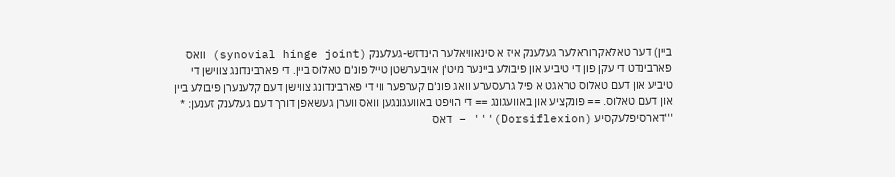ביין) דער טאלאקרוראלער געלענק איז א סינאוויאלער הינדזש-געלענק (synovial hinge joint) וואס פארבינדט די עקן פון די טיביע און פיבולע ביינער מיט'ן אויבערשטן טייל פונ'ם טאלוס ביין. די פארבינדונג צווישן די טיביע און דעם טאלוס טראגט א פיל גרעסערע וואג פונ'ם קערפער ווי די פארבינדונג צווישן דעם קלענערן פיבולע ביין און דעם טאלוס. == פונקציע און באוועגונג == די הויפט באוועגונגען וואס ווערן געשאפן דורך דעם געלענק זענען: * '''דארסיפלעקסיע (Dorsiflexion)''' – דאס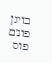בויגן פונ'ם פוס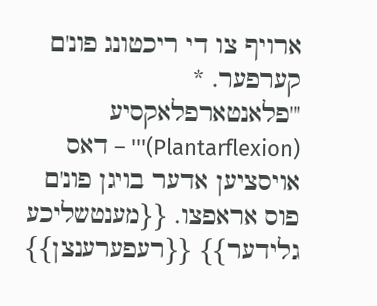ארויף צו די ריכטונג פונ'ם קערפער. * '''פלאנטארפלאקסיע (Plantarflexion)''' – דאס אויסציען אדער בויגן פונ'ם פוס אראפצו. {{מענטשליכע גלידער}} {{רעפערענצן}}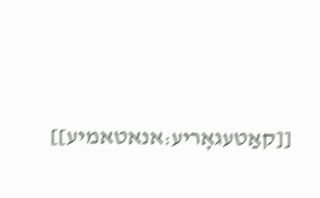[[קאַטעגאָריע:אנאטאמיע]]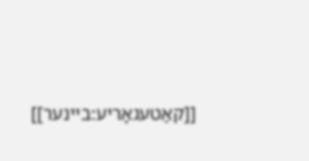[[קאַטעגאָריע:ביינער]]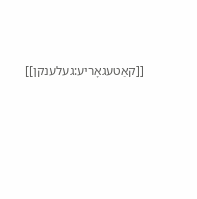[[קאַטעגאָריע:געלענקן]]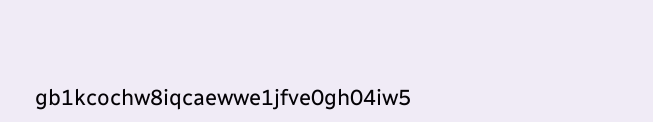gb1kcochw8iqcaewwe1jfve0gh04iw5